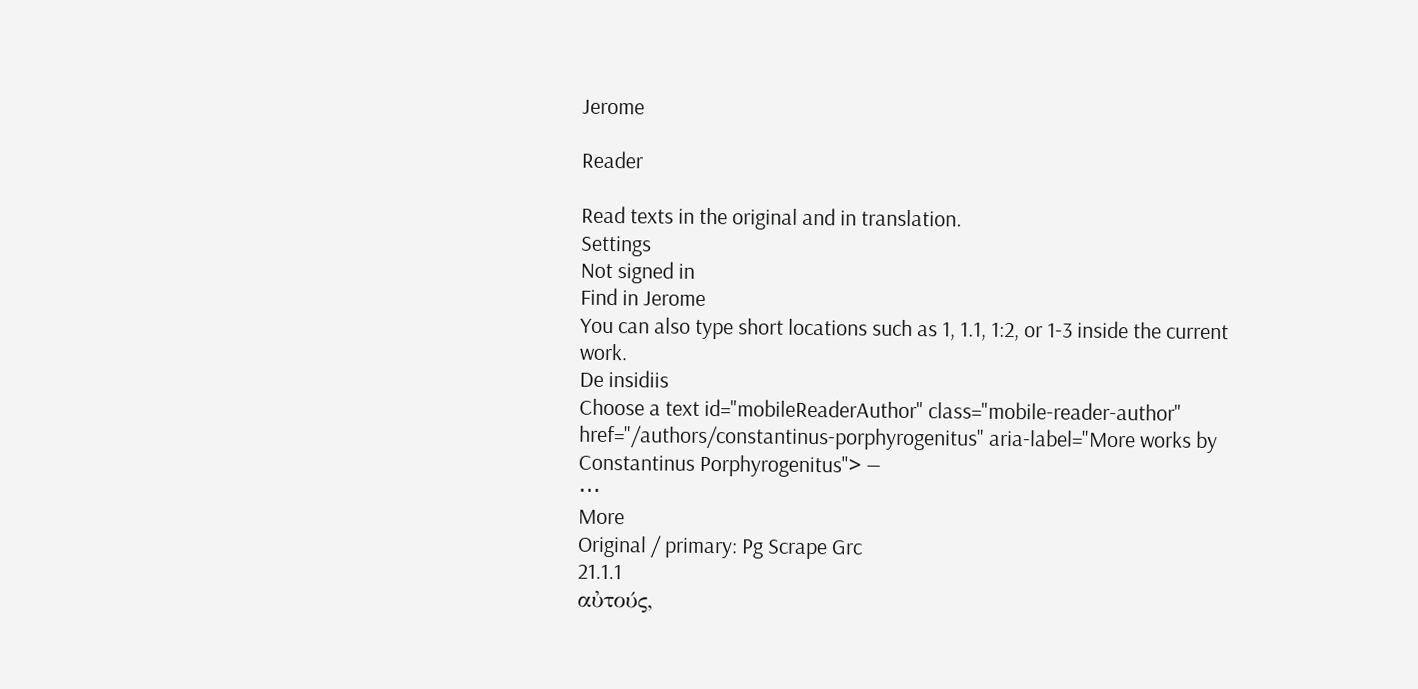Jerome

Reader

Read texts in the original and in translation.
Settings
Not signed in
Find in Jerome
You can also type short locations such as 1, 1.1, 1:2, or 1-3 inside the current work.
De insidiis
Choose a text id="mobileReaderAuthor" class="mobile-reader-author" href="/authors/constantinus-porphyrogenitus" aria-label="More works by Constantinus Porphyrogenitus"> —
⋯
More
Original / primary: Pg Scrape Grc
21.1.1
αὐτούς,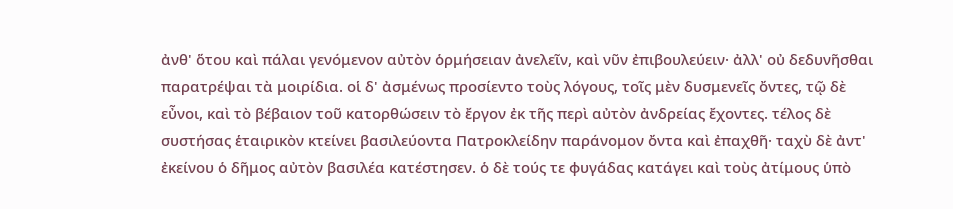ἀνθ' ὅτου καὶ πάλαι γενόμενον αὐτὸν ὁρμήσειαν ἀνελεῖν, καὶ νῦν ἐπιβουλεύειν· ἀλλ' οὐ δεδυνῆσθαι παρατρέψαι τὰ μοιρίδια. οἱ δ' ἀσμένως προσίεντο τοὺς λόγους, τοῖς μὲν δυσμενεῖς ὄντες, τῷ δὲ εὖνοι, καὶ τὸ βέβαιον τοῦ κατορθώσειν τὸ ἔργον ἐκ τῆς περὶ αὐτὸν ἀνδρείας ἔχοντες. τέλος δὲ συστήσας ἑταιρικὸν κτείνει βασιλεύοντα Πατροκλείδην παράνομον ὄντα καὶ ἐπαχθῆ· ταχὺ δὲ ἀντ' ἐκείνου ὁ δῆμος αὐτὸν βασιλέα κατέστησεν. ὁ δὲ τούς τε φυγάδας κατάγει καὶ τοὺς ἀτίμους ὑπὸ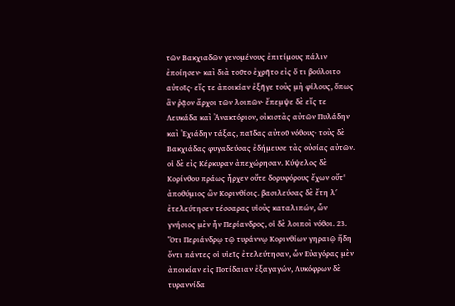τῶν Βακχιαδῶν γενομένους ἐπιτίμους πάλιν ἐποίησεν· καὶ διὰ τοῦτο ἐχρῆτο εἰς ὅ τι βούλοιτο αὐτοῖς· εἴς τε ἀποικίαν ἐξῆγε τοὺς μὴ φίλους, ὅπως ἂν ῥᾷον ἄρχοι τῶν λοιπῶν· ἔπεμψε δὲ εἴς τε Λευκάδα καὶ Ἀνακτόριον, οἰκιστὰς αὐτῶν Πυλάδην καὶ Ἐχιάδην τάξας, παῖδας αὐτοῦ νόθους· τοὺς δὲ Βακχιάδας φυγαδεύσας ἐδήμευσε τὰς οὐσίας αὐτῶν. οἱ δὲ εἰς Κέρκυραν ἀπεχώρησαν. Κύψελος δὲ Κορίνθου πράως ἦρχεν οὔτε δορυφόρους ἔχων οὔτ' ἀποθύμιος ὢν Κορινθίοις. βασιλεύσας δὲ ἔτη λʹ ἐτελεύτησεν τέσσαρας υἱοὺς καταλιπών, ὧν γνήσιος μὲν ἦν Περίανδρος, οἱ δὲ λοιποὶ νόθοι. 23. Ὅτι Περιάνδρῳ τῷ τυράννῳ Κορινθίων γηραιῷ ἤδη ὄντι πάντες οἱ υἱεῖς ἐτελεύτησαν, ὧν Εὐαγόρας μὲν ἀποικίαν εἰς Ποτίδαιαν ἐξαγαγών, Λυκόφρων δὲ τυραννίδα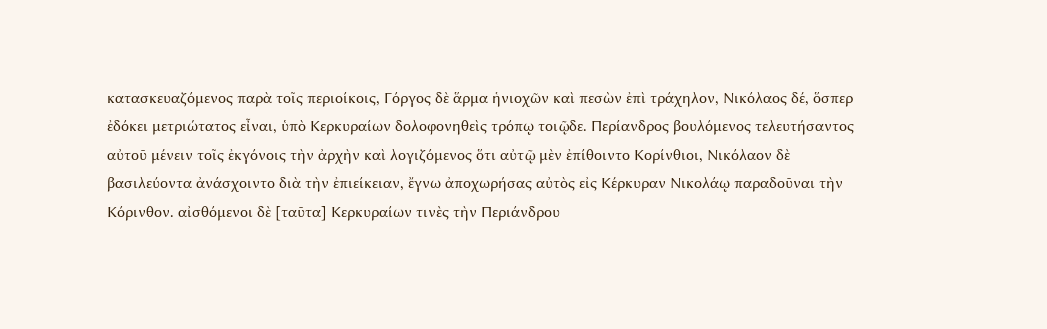κατασκευαζόμενος παρὰ τοῖς περιοίκοις, Γόργος δὲ ἅρμα ἡνιοχῶν καὶ πεσὼν ἐπὶ τράχηλον, Νικόλαος δέ, ὅσπερ ἐδόκει μετριώτατος εἶναι, ὑπὸ Κερκυραίων δολοφονηθεὶς τρόπῳ τοιῷδε. Περίανδρος βουλόμενος τελευτήσαντος αὐτοῦ μένειν τοῖς ἐκγόνοις τὴν ἀρχὴν καὶ λογιζόμενος ὅτι αὐτῷ μὲν ἐπίθοιντο Κορίνθιοι, Νικόλαον δὲ βασιλεύοντα ἀνάσχοιντο διὰ τὴν ἐπιείκειαν, ἔγνω ἀποχωρήσας αὐτὸς εἰς Κέρκυραν Νικολάῳ παραδοῦναι τὴν Κόρινθον. αἰσθόμενοι δὲ [ταῦτα] Κερκυραίων τινὲς τὴν Περιάνδρου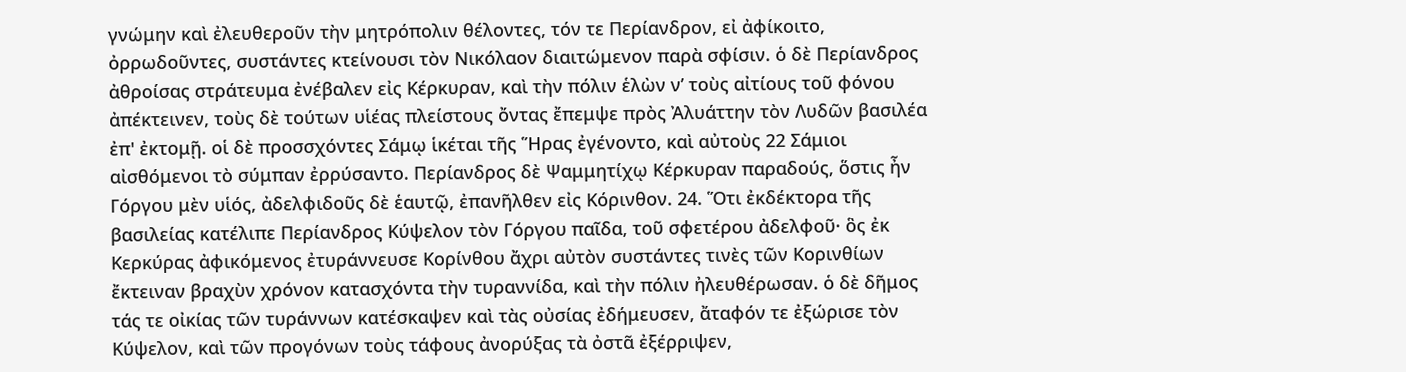γνώμην καὶ ἐλευθεροῦν τὴν μητρόπολιν θέλοντες, τόν τε Περίανδρον, εἰ ἀφίκοιτο, ὀρρωδοῦντες, συστάντες κτείνουσι τὸν Νικόλαον διαιτώμενον παρὰ σφίσιν. ὁ δὲ Περίανδρος ἀθροίσας στράτευμα ἐνέβαλεν εἰς Κέρκυραν, καὶ τὴν πόλιν ἑλὼν νʹ τοὺς αἰτίους τοῦ φόνου ἀπέκτεινεν, τοὺς δὲ τούτων υἱέας πλείστους ὄντας ἔπεμψε πρὸς Ἀλυάττην τὸν Λυδῶν βασιλέα ἐπ' ἐκτομῇ. οἱ δὲ προσσχόντες Σάμῳ ἱκέται τῆς Ἥρας ἐγένοντο, καὶ αὐτοὺς 22 Σάμιοι αἰσθόμενοι τὸ σύμπαν ἐρρύσαντο. Περίανδρος δὲ Ψαμμητίχῳ Κέρκυραν παραδούς, ὅστις ἦν Γόργου μὲν υἱός, ἀδελφιδοῦς δὲ ἑαυτῷ, ἐπανῆλθεν εἰς Κόρινθον. 24. Ὅτι ἐκδέκτορα τῆς βασιλείας κατέλιπε Περίανδρος Κύψελον τὸν Γόργου παῖδα, τοῦ σφετέρου ἀδελφοῦ· ὃς ἐκ Κερκύρας ἀφικόμενος ἐτυράννευσε Κορίνθου ἄχρι αὐτὸν συστάντες τινὲς τῶν Κορινθίων ἔκτειναν βραχὺν χρόνον κατασχόντα τὴν τυραννίδα, καὶ τὴν πόλιν ἠλευθέρωσαν. ὁ δὲ δῆμος τάς τε οἰκίας τῶν τυράννων κατέσκαψεν καὶ τὰς οὐσίας ἐδήμευσεν, ἄταφόν τε ἐξώρισε τὸν Κύψελον, καὶ τῶν προγόνων τοὺς τάφους ἀνορύξας τὰ ὀστᾶ ἐξέρριψεν,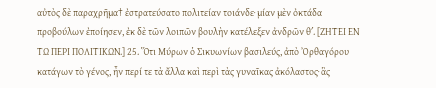αὐτὸς δὲ παραχρῆμα† ἐστρατεύσατο πολιτείαν τοιάνδε· μίαν μὲν ὀκτάδα προβούλων ἐποίησεν, ἐκ δὲ τῶν λοιπῶν βουλὴν κατέλεξεν ἀνδρῶν θʹ. [ΖΗΤΕΙ ΕΝ ΤΩ ΠΕΡΙ ΠΟΛΙΤΙΚΩΝ.] 25. Ὅτι Μύρων ὁ Σικυωνίων βασιλεύς, ἀπὸ Ὀρθαγόρου κατάγων τὸ γένος, ἦν περί τε τὰ ἄλλα καὶ περὶ τὰς γυναῖκας ἀκόλαστος· ἃς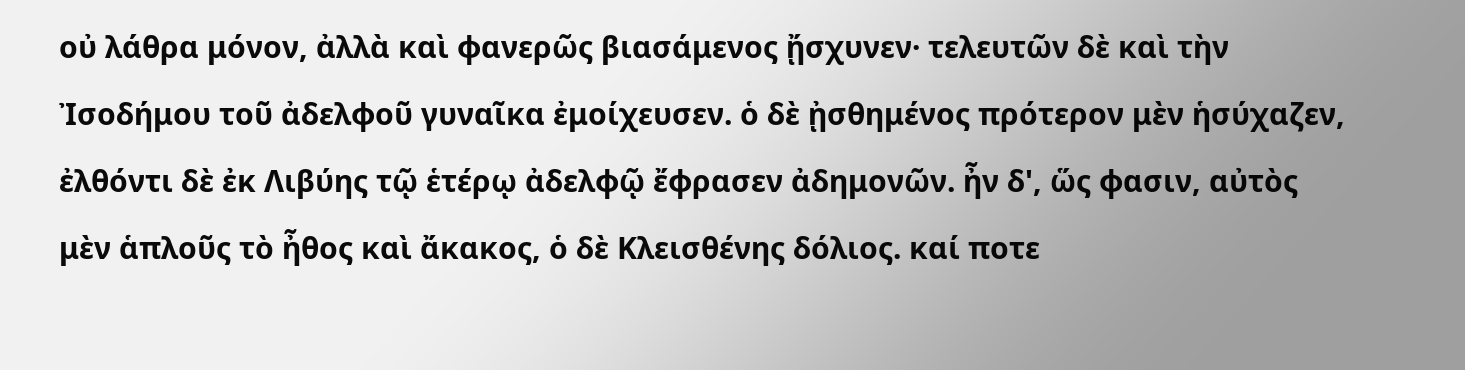οὐ λάθρα μόνον, ἀλλὰ καὶ φανερῶς βιασάμενος ᾔσχυνεν· τελευτῶν δὲ καὶ τὴν Ἰσοδήμου τοῦ ἀδελφοῦ γυναῖκα ἐμοίχευσεν. ὁ δὲ ᾐσθημένος πρότερον μὲν ἡσύχαζεν, ἐλθόντι δὲ ἐκ Λιβύης τῷ ἑτέρῳ ἀδελφῷ ἔφρασεν ἀδημονῶν. ἦν δ', ὥς φασιν, αὐτὸς μὲν ἁπλοῦς τὸ ἦθος καὶ ἄκακος, ὁ δὲ Κλεισθένης δόλιος. καί ποτε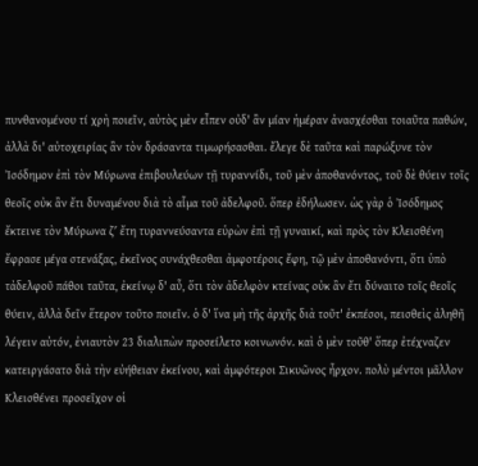πυνθανομένου τί χρὴ ποιεῖν, αὐτὸς μὲν εἶπεν οὐδ' ἂν μίαν ἡμέραν ἀνασχέσθαι τοιαῦτα παθών, ἀλλὰ δι' αὐτοχειρίας ἂν τὸν δράσαντα τιμωρήσασθαι. ἔλεγε δὲ ταῦτα καὶ παρώξυνε τὸν Ἰσόδημον ἐπὶ τὸν Μύρωνα ἐπιβουλεύων τῇ τυραννίδι, τοῦ μὲν ἀποθανόντος, τοῦ δὲ θύειν τοῖς θεοῖς οὐκ ἂν ἔτι δυναμένου διὰ τὸ αἷμα τοῦ ἀδελφοῦ. ὅπερ ἐδήλωσεν. ὡς γὰρ ὁ Ἰσόδημος ἔκτεινε τὸν Μύρωνα ζʹ ἔτη τυραννεύσαντα εὑρὼν ἐπὶ τῇ γυναικί, καὶ πρὸς τὸν Κλεισθένη ἔφρασε μέγα στενάξας, ἐκεῖνος συνάχθεσθαι ἀμφοτέροις ἔφη, τῷ μὲν ἀποθανόντι, ὅτι ὑπὸ τἀδελφοῦ πάθοι ταῦτα, ἐκείνῳ δ' αὖ, ὅτι τὸν ἀδελφὸν κτείνας οὐκ ἂν ἔτι δύναιτο τοῖς θεοῖς θύειν, ἀλλὰ δεῖν ἕτερον τοῦτο ποιεῖν. ὁ δ' ἵνα μὴ τῆς ἀρχῆς διὰ τοῦτ' ἐκπέσοι, πεισθεὶς ἀληθῆ λέγειν αὐτόν, ἐνιαυτὸν 23 διαλιπὼν προσείλετο κοινωνόν. καὶ ὁ μὲν τοῦθ' ὅπερ ἐτέχναζεν κατειργάσατο διὰ τὴν εὐήθειαν ἐκείνου, καὶ ἀμφότεροι Σικυῶνος ἦρχον. πολὺ μέντοι μᾶλλον Κλεισθένει προσεῖχον οἱ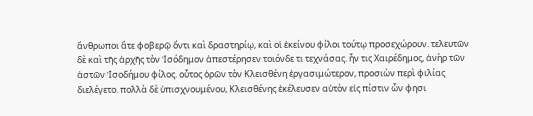ἄνθρωποι ἅτε φοβερῷ ὄντι καὶ δραστηρίῳ, καὶ οἱ ἐκείνου φίλοι τούτῳ προσεχώρουν. τελευτῶν δὲ καὶ τῆς ἀρχῆς τὸν Ἰσόδημον ἀπεστέρησεν τοιόνδε τι τεχνάσας. ἦν τις Χαιρέδημος, ἀνὴρ τῶν ἀστῶν Ἰσοδήμου φίλος. οὗτος ὁρῶν τὸν Κλεισθένη ἐργασιμώτερον, προσιὼν περὶ φιλίας διελέγετο. πολλὰ δὲ ὑπισχνουμένου, Κλεισθένης ἐκέλευσεν αὐτὸν εἰς πίστιν ὧν φησι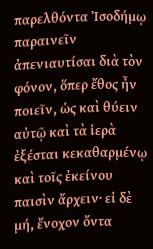παρελθόντα Ἰσοδήμῳ παραινεῖν ἀπενιαυτίσαι διὰ τὸν φόνον, ὅπερ ἔθος ἦν ποιεῖν, ὡς καὶ θύειν αὐτῷ καὶ τὰ ἱερὰ ἐξέσται κεκαθαρμένῳ καὶ τοῖς ἐκείνου παισὶν ἄρχειν· εἰ δὲ μή, ἔνοχον ὄντα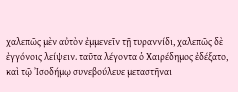χαλεπῶς μὲν αὐτὸν ἐμμενεῖν τῇ τυραννίδι, χαλεπῶς δὲ ἐγγόνοις λείψειν. ταῦτα λέγοντα ὁ Χαιρέδημος ἐδέξατο, καὶ τῷ Ἰσοδήμῳ συνεβούλευε μεταστῆναι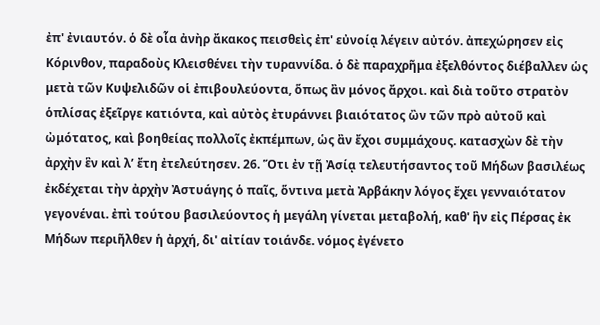ἐπ' ἐνιαυτόν. ὁ δὲ οἷα ἀνὴρ ἄκακος πεισθεὶς ἐπ' εὐνοίᾳ λέγειν αὐτόν. ἀπεχώρησεν εἰς Κόρινθον, παραδοὺς Κλεισθένει τὴν τυραννίδα. ὁ δὲ παραχρῆμα ἐξελθόντος διέβαλλεν ὡς μετὰ τῶν Κυψελιδῶν οἱ ἐπιβουλεύοντα, ὅπως ἂν μόνος ἄρχοι. καὶ διὰ τοῦτο στρατὸν ὁπλίσας ἐξεῖργε κατιόντα, καὶ αὐτὸς ἐτυράννει βιαιότατος ὢν τῶν πρὸ αὐτοῦ καὶ ὠμότατος, καὶ βοηθείας πολλοῖς ἐκπέμπων, ὡς ἂν ἔχοι συμμάχους. κατασχὼν δὲ τὴν ἀρχὴν ἓν καὶ λʹ ἔτη ἐτελεύτησεν. 26. Ὅτι ἐν τῇ Ἀσίᾳ τελευτήσαντος τοῦ Μήδων βασιλέως ἐκδέχεται τὴν ἀρχὴν Ἀστυάγης ὁ παῖς, ὅντινα μετὰ Ἀρβάκην λόγος ἔχει γενναιότατον γεγονέναι. ἐπὶ τούτου βασιλεύοντος ἡ μεγάλη γίνεται μεταβολή, καθ' ἣν εἰς Πέρσας ἐκ Μήδων περιῆλθεν ἡ ἀρχή, δι' αἰτίαν τοιάνδε. νόμος ἐγένετο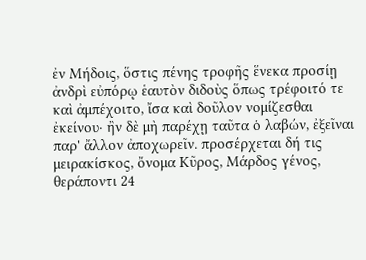ἐν Μήδοις, ὅστις πένης τροφῆς ἕνεκα προσίῃ ἀνδρὶ εὐπόρῳ ἑαυτὸν διδοὺς ὅπως τρέφοιτό τε καὶ ἀμπέχοιτο, ἴσα καὶ δοῦλον νομίζεσθαι ἐκείνου· ἢν δὲ μὴ παρέχῃ ταῦτα ὁ λαβών, ἐξεῖναι παρ' ἄλλον ἀποχωρεῖν. προσέρχεται δή τις μειρακίσκος, ὄνομα Κῦρος, Μάρδος γένος, θεράποντι 24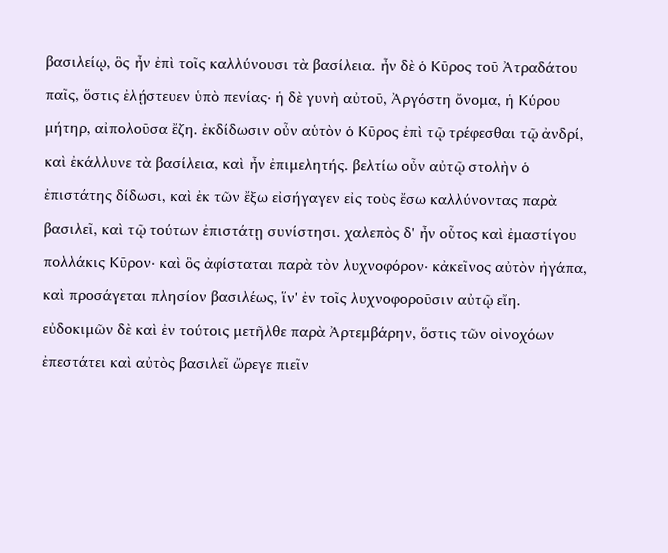βασιλείῳ, ὃς ἦν ἐπὶ τοῖς καλλύνουσι τὰ βασίλεια. ἦν δὲ ὁ Κῦρος τοῦ Ἀτραδάτου παῖς, ὅστις ἐλῄστευεν ὑπὸ πενίας· ἡ δὲ γυνὴ αὐτοῦ, Ἀργόστη ὄνομα, ἡ Κύρου μήτηρ, αἰπολοῦσα ἔζη. ἐκδίδωσιν οὖν αὑτὸν ὁ Κῦρος ἐπὶ τῷ τρέφεσθαι τῷ ἀνδρί, καὶ ἐκάλλυνε τὰ βασίλεια, καὶ ἦν ἐπιμελητής. βελτίω οὖν αὐτῷ στολὴν ὁ ἐπιστάτης δίδωσι, καὶ ἐκ τῶν ἔξω εἰσήγαγεν εἰς τοὺς ἔσω καλλύνοντας παρὰ βασιλεῖ, καὶ τῷ τούτων ἐπιστάτῃ συνίστησι. χαλεπὸς δ' ἦν οὗτος καὶ ἐμαστίγου πολλάκις Κῦρον· καὶ ὃς ἀφίσταται παρὰ τὸν λυχνοφόρον· κἀκεῖνος αὐτὸν ἠγάπα, καὶ προσάγεται πλησίον βασιλέως, ἵν' ἐν τοῖς λυχνοφοροῦσιν αὐτῷ εἴη. εὐδοκιμῶν δὲ καὶ ἐν τούτοις μετῆλθε παρὰ Ἀρτεμβάρην, ὅστις τῶν οἰνοχόων ἐπεστάτει καὶ αὐτὸς βασιλεῖ ὤρεγε πιεῖν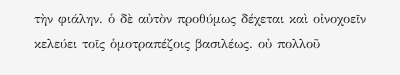τὴν φιάλην. ὁ δὲ αὐτὸν προθύμως δέχεται καὶ οἰνοχοεῖν κελεύει τοῖς ὁμοτραπέζοις βασιλέως. οὐ πολλοῦ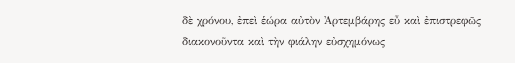δὲ χρόνου, ἐπεὶ ἑώρα αὐτὸν Ἀρτεμβάρης εὖ καὶ ἐπιστρεφῶς διακονοῦντα καὶ τὴν φιάλην εὐσχημόνως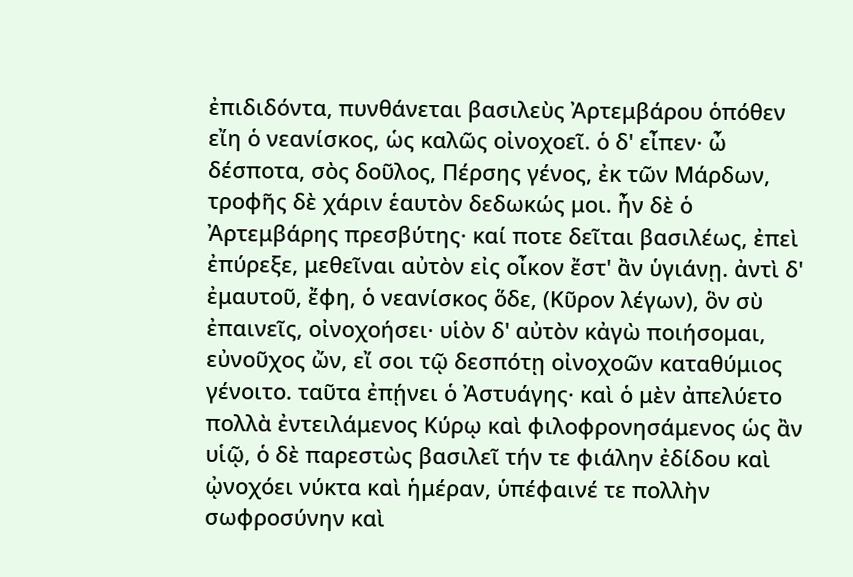ἐπιδιδόντα, πυνθάνεται βασιλεὺς Ἀρτεμβάρου ὁπόθεν εἴη ὁ νεανίσκος, ὡς καλῶς οἰνοχοεῖ. ὁ δ' εἶπεν· ὦ δέσποτα, σὸς δοῦλος, Πέρσης γένος, ἐκ τῶν Μάρδων, τροφῆς δὲ χάριν ἑαυτὸν δεδωκώς μοι. ἦν δὲ ὁ Ἀρτεμβάρης πρεσβύτης· καί ποτε δεῖται βασιλέως, ἐπεὶ ἐπύρεξε, μεθεῖναι αὐτὸν εἰς οἶκον ἔστ' ἂν ὑγιάνῃ. ἀντὶ δ' ἐμαυτοῦ, ἔφη, ὁ νεανίσκος ὅδε, (Κῦρον λέγων), ὃν σὺ ἐπαινεῖς, οἰνοχοήσει· υἱὸν δ' αὐτὸν κἀγὼ ποιήσομαι, εὐνοῦχος ὤν, εἴ σοι τῷ δεσπότῃ οἰνοχοῶν καταθύμιος γένοιτο. ταῦτα ἐπῄνει ὁ Ἀστυάγης· καὶ ὁ μὲν ἀπελύετο πολλὰ ἐντειλάμενος Κύρῳ καὶ φιλοφρονησάμενος ὡς ἂν υἱῷ, ὁ δὲ παρεστὼς βασιλεῖ τήν τε φιάλην ἐδίδου καὶ ᾠνοχόει νύκτα καὶ ἡμέραν, ὑπέφαινέ τε πολλὴν σωφροσύνην καὶ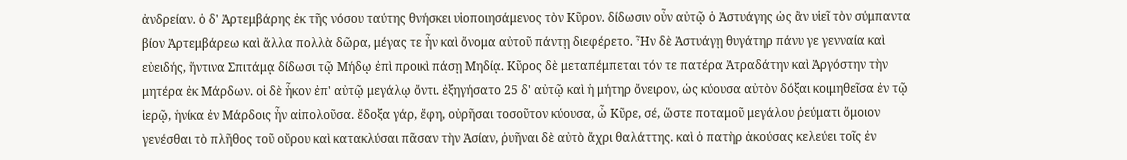ἀνδρείαν. ὁ δ' Ἀρτεμβάρης ἐκ τῆς νόσου ταύτης θνήσκει υἱοποιησάμενος τὸν Κῦρον. δίδωσιν οὖν αὐτῷ ὁ Ἀστυάγης ὡς ἂν υἱεῖ τὸν σύμπαντα βίον Ἀρτεμβάρεω καὶ ἄλλα πολλὰ δῶρα, μέγας τε ἦν καὶ ὄνομα αὐτοῦ πάντῃ διεφέρετο. Ἦν δὲ Ἀστυάγῃ θυγάτηρ πάνυ γε γενναία καὶ εὐειδής, ἥντινα Σπιτάμᾳ δίδωσι τῷ Μήδῳ ἐπὶ προικὶ πάσῃ Μηδίᾳ. Κῦρος δὲ μεταπέμπεται τόν τε πατέρα Ἀτραδάτην καὶ Ἀργόστην τὴν μητέρα ἐκ Μάρδων. οἱ δὲ ἧκον ἐπ' αὐτῷ μεγάλῳ ὄντι. ἐξηγήσατο 25 δ' αὐτῷ καὶ ἡ μήτηρ ὄνειρον, ὡς κύουσα αὐτὸν δόξαι κοιμηθεῖσα ἐν τῷ ἱερῷ, ἡνίκα ἐν Μάρδοις ἦν αἰπολοῦσα. ἔδοξα γάρ, ἔφη, οὐρῆσαι τοσοῦτον κύουσα, ὦ Κῦρε, σέ, ὥστε ποταμοῦ μεγάλου ῥεύματι ὅμοιον γενέσθαι τὸ πλῆθος τοῦ οὔρου καὶ κατακλύσαι πᾶσαν τὴν Ἀσίαν, ῥυῆναι δὲ αὐτὸ ἄχρι θαλάττης. καὶ ὁ πατὴρ ἀκούσας κελεύει τοῖς ἐν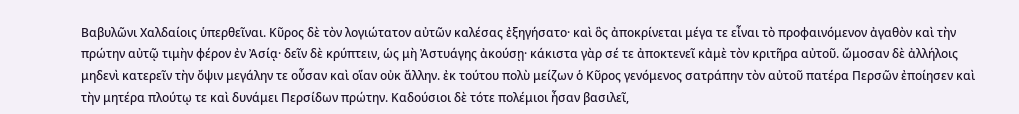Βαβυλῶνι Χαλδαίοις ὑπερθεῖναι. Κῦρος δὲ τὸν λογιώτατον αὐτῶν καλέσας ἐξηγήσατο· καὶ ὃς ἀποκρίνεται μέγα τε εἶναι τὸ προφαινόμενον ἀγαθὸν καὶ τὴν πρώτην αὐτῷ τιμὴν φέρον ἐν Ἀσίᾳ· δεῖν δὲ κρύπτειν, ὡς μὴ Ἀστυάγης ἀκούσῃ· κάκιστα γὰρ σέ τε ἀποκτενεῖ κἀμὲ τὸν κριτῆρα αὐτοῦ. ὤμοσαν δὲ ἀλλήλοις μηδενὶ κατερεῖν τὴν ὄψιν μεγάλην τε οὖσαν καὶ οἵαν οὐκ ἄλλην. ἐκ τούτου πολὺ μείζων ὁ Κῦρος γενόμενος σατράπην τὸν αὐτοῦ πατέρα Περσῶν ἐποίησεν καὶ τὴν μητέρα πλούτῳ τε καὶ δυνάμει Περσίδων πρώτην. Καδούσιοι δὲ τότε πολέμιοι ἦσαν βασιλεῖ,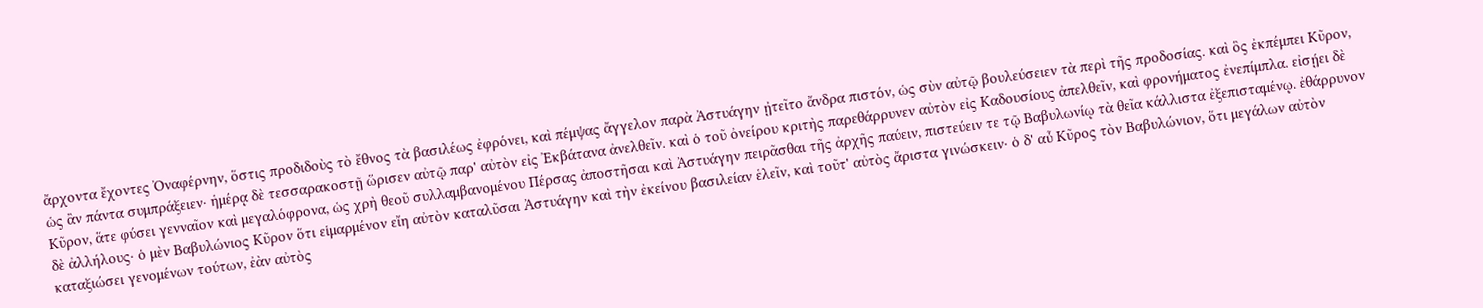ἄρχοντα ἔχοντες Ὀναφέρνην, ὅστις προδιδοὺς τὸ ἔθνος τὰ βασιλέως ἐφρόνει, καὶ πέμψας ἄγγελον παρὰ Ἀστυάγην ᾐτεῖτο ἄνδρα πιστόν, ὡς σὺν αὐτῷ βουλεύσειεν τὰ περὶ τῆς προδοσίας. καὶ ὃς ἐκπέμπει Κῦρον, ὡς ἂν πάντα συμπράξειεν· ἡμέρᾳ δὲ τεσσαρακοστῇ ὥρισεν αὐτῷ παρ' αὐτὸν εἰς Ἐκβάτανα ἀνελθεῖν. καὶ ὁ τοῦ ὀνείρου κριτὴς παρεθάρρυνεν αὐτὸν εἰς Καδουσίους ἀπελθεῖν, καὶ φρονήματος ἐνεπίμπλα. εἰσῄει δὲ Κῦρον, ἅτε φύσει γενναῖον καὶ μεγαλόφρονα, ὡς χρὴ θεοῦ συλλαμβανομένου Πέρσας ἀποστῆσαι καὶ Ἀστυάγην πειρᾶσθαι τῆς ἀρχῆς παύειν, πιστεύειν τε τῷ Βαβυλωνίῳ τὰ θεῖα κάλλιστα ἐξεπισταμένῳ. ἐθάρρυνον δὲ ἀλλήλους· ὁ μὲν Βαβυλώνιος Κῦρον ὅτι εἱμαρμένον εἴη αὐτὸν καταλῦσαι Ἀστυάγην καὶ τὴν ἐκείνου βασιλείαν ἑλεῖν, καὶ τοῦτ' αὐτὸς ἄριστα γινώσκειν· ὁ δ' αὖ Κῦρος τὸν Βαβυλώνιον, ὅτι μεγάλων αὐτὸν καταξιώσει γενομένων τούτων, ἐὰν αὐτὸς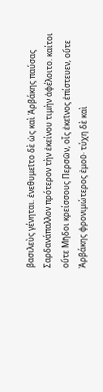βασιλεὺς γένηται. ἐνεθυμεῖτο δὲ ὡς καὶ Ἀρβάκης παύσας Σαρδανάπαλλον πρότερον τὴν ἐκείνου τιμὴν ἀφέλοιτο. καίτοι οὔτε Μῆδοι κρείσσους Περσῶν, οἷς ἐκεῖνος ἐπίστευεν, οὔτε Ἀρβάκης φρονιμώτερος ἐμοῦ· τύχη δὲ καὶ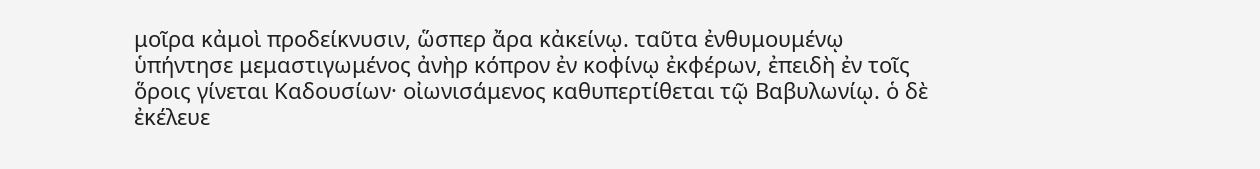μοῖρα κἀμοὶ προδείκνυσιν, ὥσπερ ἄρα κἀκείνῳ. ταῦτα ἐνθυμουμένῳ ὑπήντησε μεμαστιγωμένος ἀνὴρ κόπρον ἐν κοφίνῳ ἐκφέρων, ἐπειδὴ ἐν τοῖς ὅροις γίνεται Καδουσίων· οἰωνισάμενος καθυπερτίθεται τῷ Βαβυλωνίῳ. ὁ δὲ ἐκέλευε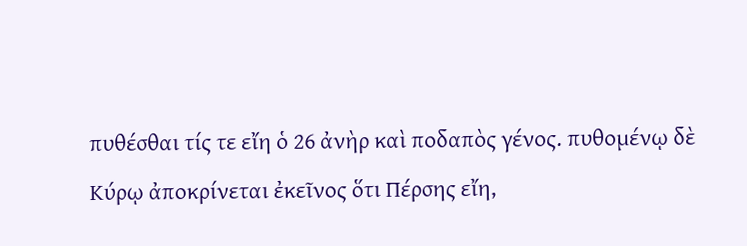πυθέσθαι τίς τε εἴη ὁ 26 ἀνὴρ καὶ ποδαπὸς γένος. πυθομένῳ δὲ Κύρῳ ἀποκρίνεται ἐκεῖνος ὅτι Πέρσης εἴη,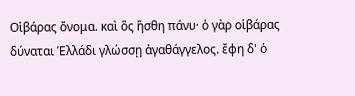Οἱβάρας ὄνομα. καὶ ὃς ἥσθη πάνυ· ὁ γὰρ οἱβάρας δύναται Ἑλλάδι γλώσσῃ ἀγαθάγγελος. ἔφη δ' ὁ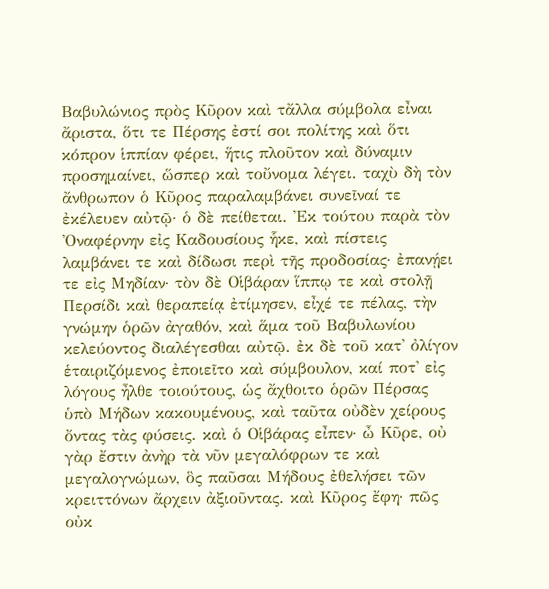Βαβυλώνιος πρὸς Κῦρον καὶ τἄλλα σύμβολα εἶναι ἄριστα, ὅτι τε Πέρσης ἐστί σοι πολίτης καὶ ὅτι κόπρον ἱππίαν φέρει, ἥτις πλοῦτον καὶ δύναμιν προσημαίνει, ὥσπερ καὶ τοὔνομα λέγει. ταχὺ δὴ τὸν ἄνθρωπον ὁ Κῦρος παραλαμβάνει συνεῖναί τε ἐκέλευεν αὐτῷ· ὁ δὲ πείθεται. Ἐκ τούτου παρὰ τὸν Ὀναφέρνην εἰς Καδουσίους ἧκε, καὶ πίστεις λαμβάνει τε καὶ δίδωσι περὶ τῆς προδοσίας· ἐπανῄει τε εἰς Μηδίαν· τὸν δὲ Οἱβάραν ἵππῳ τε καὶ στολῇ Περσίδι καὶ θεραπείᾳ ἐτίμησεν, εἶχέ τε πέλας, τὴν γνώμην ὁρῶν ἀγαθόν, καὶ ἅμα τοῦ Βαβυλωνίου κελεύοντος διαλέγεσθαι αὐτῷ. ἐκ δὲ τοῦ κατ' ὀλίγον ἑταιριζόμενος ἐποιεῖτο καὶ σύμβουλον, καί ποτ' εἰς λόγους ἦλθε τοιούτους, ὡς ἄχθοιτο ὁρῶν Πέρσας ὑπὸ Μήδων κακουμένους, καὶ ταῦτα οὐδὲν χείρους ὄντας τὰς φύσεις. καὶ ὁ Οἱβάρας εἶπεν· ὦ Κῦρε, οὐ γὰρ ἔστιν ἀνὴρ τὰ νῦν μεγαλόφρων τε καὶ μεγαλογνώμων, ὃς παῦσαι Μήδους ἐθελήσει τῶν κρειττόνων ἄρχειν ἀξιοῦντας. καὶ Κῦρος ἔφη· πῶς οὐκ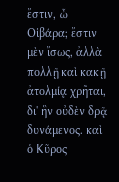ἔστιν, ὦ Οἱβάρα; ἔστιν μὲν ἴσως, ἀλλὰ πολλῇ καὶ κακῇ ἀτολμίᾳ χρῆται, δι' ἣν οὐδὲν δρᾷ δυνάμενος. καὶ ὁ Κῦρος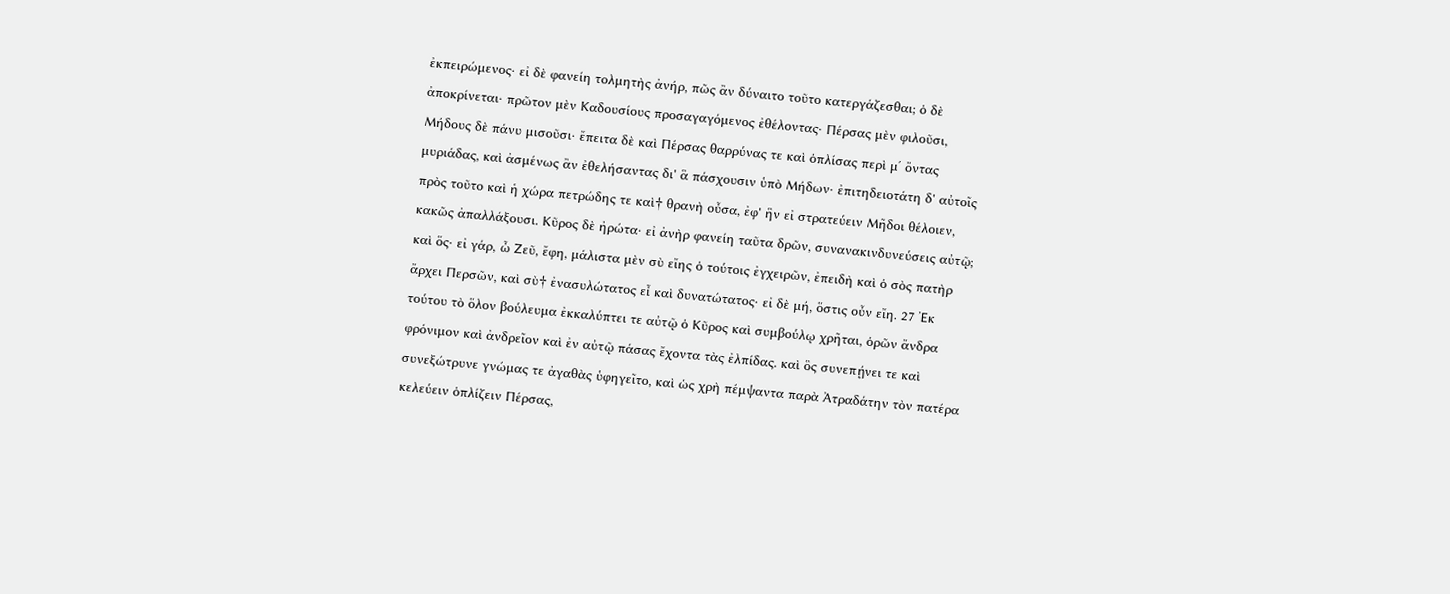ἐκπειρώμενος· εἰ δὲ φανείη τολμητὴς ἀνήρ, πῶς ἂν δύναιτο τοῦτο κατεργάζεσθαι; ὁ δὲ ἀποκρίνεται· πρῶτον μὲν Καδουσίους προσαγαγόμενος ἐθέλοντας· Πέρσας μὲν φιλοῦσι, Μήδους δὲ πάνυ μισοῦσι· ἔπειτα δὲ καὶ Πέρσας θαρρύνας τε καὶ ὁπλίσας περὶ μʹ ὄντας μυριάδας, καὶ ἀσμένως ἂν ἐθελήσαντας δι' ἃ πάσχουσιν ὑπὸ Μήδων· ἐπιτηδειοτάτη δ' αὐτοῖς πρὸς τοῦτο καὶ ἡ χώρα πετρώδης τε καὶ† θρανὴ οὖσα, ἐφ' ἣν εἰ στρατεύειν Μῆδοι θέλοιεν, κακῶς ἀπαλλάξουσι. Κῦρος δὲ ἠρώτα· εἰ ἀνὴρ φανείη ταῦτα δρῶν, συνανακινδυνεύσεις αὐτῷ; καὶ ὅς· εἰ γάρ, ὦ Ζεῦ, ἔφη, μάλιστα μὲν σὺ εἴης ὁ τούτοις ἐγχειρῶν, ἐπειδὴ καὶ ὁ σὸς πατὴρ ἄρχει Περσῶν, καὶ σὺ† ἐνασυλώτατος εἶ καὶ δυνατώτατος· εἰ δὲ μή, ὅστις οὖν εἴη. 27 Ἐκ τούτου τὸ ὅλον βούλευμα ἐκκαλύπτει τε αὐτῷ ὁ Κῦρος καὶ συμβούλῳ χρῆται, ὁρῶν ἄνδρα φρόνιμον καὶ ἀνδρεῖον καὶ ἐν αὐτῷ πάσας ἔχοντα τὰς ἐλπίδας. καὶ ὃς συνεπῄνει τε καὶ συνεξώτρυνε γνώμας τε ἀγαθὰς ὑφηγεῖτο, καὶ ὡς χρὴ πέμψαντα παρὰ Ἀτραδάτην τὸν πατέρα κελεύειν ὁπλίζειν Πέρσας,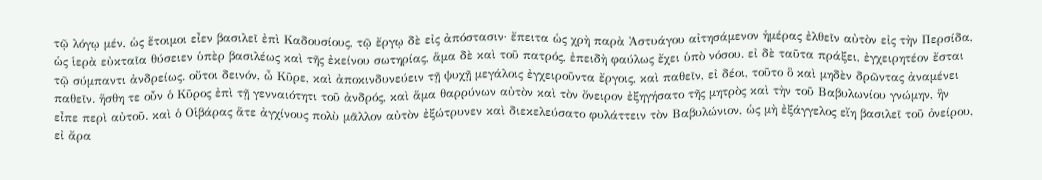τῷ λόγῳ μέν, ὡς ἕτοιμοι εἶεν βασιλεῖ ἐπὶ Καδουσίους, τῷ ἔργῳ δὲ εἰς ἀπόστασιν· ἔπειτα ὡς χρὴ παρὰ Ἀστυάγου αἰτησάμενον ἡμέρας ἐλθεῖν αὐτὸν εἰς τὴν Περσίδα, ὡς ἱερὰ εὐκταῖα θύσειεν ὑπὲρ βασιλέως καὶ τῆς ἐκείνου σωτηρίας, ἅμα δὲ καὶ τοῦ πατρός, ἐπειδὴ φαύλως ἔχει ὑπὸ νόσου. εἰ δὲ ταῦτα πράξει, ἐγχειρητέον ἔσται τῷ σύμπαντι ἀνδρείως. οὔτοι δεινόν, ὦ Κῦρε, καὶ ἀποκινδυνεύειν τῇ ψυχῇ μεγάλοις ἐγχειροῦντα ἔργοις, καὶ παθεῖν, εἰ δέοι, τοῦτο ὃ καὶ μηδὲν δρῶντας ἀναμένει παθεῖν. ἥσθη τε οὖν ὁ Κῦρος ἐπὶ τῇ γενναιότητι τοῦ ἀνδρός, καὶ ἅμα θαρρύνων αὐτὸν καὶ τὸν ὄνειρον ἐξηγήσατο τῆς μητρὸς καὶ τὴν τοῦ Βαβυλωνίου γνώμην, ἣν εἶπε περὶ αὐτοῦ. καὶ ὁ Οἱβάρας ἅτε ἀγχίνους πολὺ μᾶλλον αὐτὸν ἐξώτρυνεν καὶ διεκελεύσατο φυλάττειν τὸν Βαβυλώνιον, ὡς μὴ ἐξάγγελος εἴη βασιλεῖ τοῦ ὀνείρου, εἰ ἄρα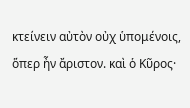κτείνειν αὐτὸν οὐχ ὑπομένοις, ὅπερ ἦν ἄριστον. καὶ ὁ Κῦρος·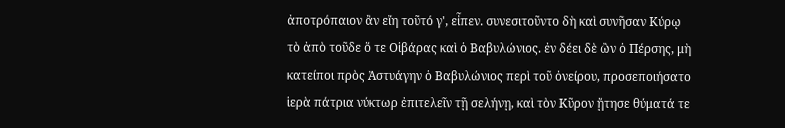ἀποτρόπαιον ἂν εἴη τοῦτό γ', εἶπεν. συνεσιτοῦντο δὴ καὶ συνῆσαν Κύρῳ τὸ ἀπὸ τοῦδε ὅ τε Οἱβάρας καὶ ὁ Βαβυλώνιος. ἐν δέει δὲ ὢν ὁ Πέρσης, μὴ κατείποι πρὸς Ἀστυάγην ὁ Βαβυλώνιος περὶ τοῦ ὀνείρου, προσεποιήσατο ἱερὰ πάτρια νύκτωρ ἐπιτελεῖν τῇ σελήνῃ, καὶ τὸν Κῦρον ᾔτησε θύματά τε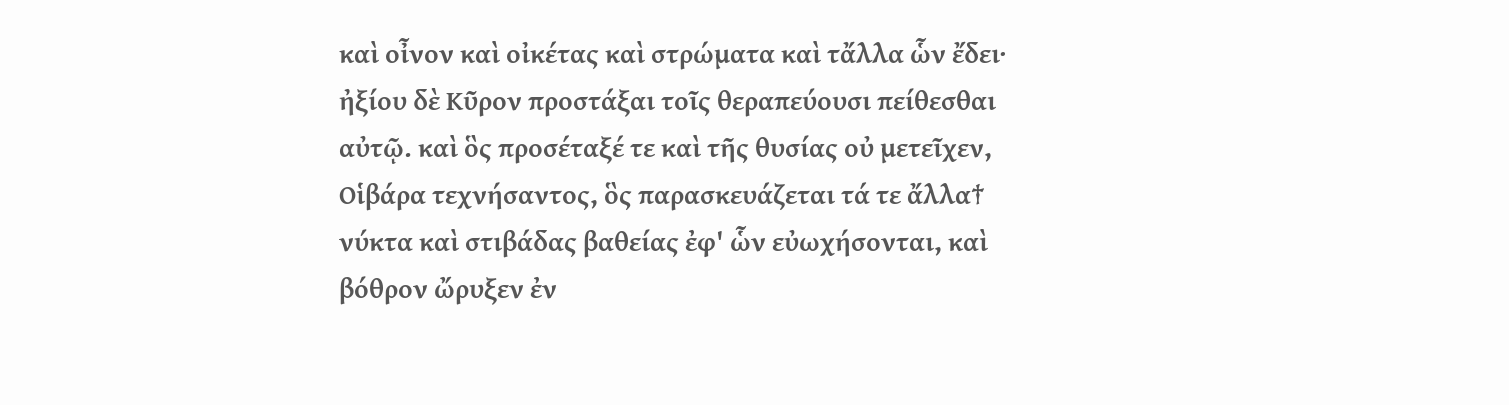καὶ οἶνον καὶ οἰκέτας καὶ στρώματα καὶ τἄλλα ὧν ἔδει· ἠξίου δὲ Κῦρον προστάξαι τοῖς θεραπεύουσι πείθεσθαι αὐτῷ. καὶ ὃς προσέταξέ τε καὶ τῆς θυσίας οὐ μετεῖχεν, Οἱβάρα τεχνήσαντος, ὃς παρασκευάζεται τά τε ἄλλα† νύκτα καὶ στιβάδας βαθείας ἐφ' ὧν εὐωχήσονται, καὶ βόθρον ὤρυξεν ἐν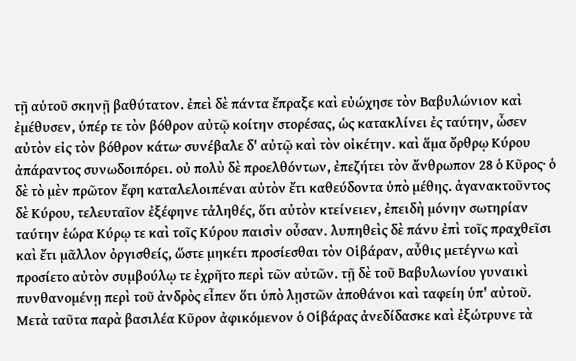τῇ αὑτοῦ σκηνῇ βαθύτατον. ἐπεὶ δὲ πάντα ἔπραξε καὶ εὐώχησε τὸν Βαβυλώνιον καὶ ἐμέθυσεν, ὑπέρ τε τὸν βόθρον αὐτῷ κοίτην στορέσας, ὡς κατακλίνει ἐς ταύτην, ὦσεν αὐτὸν εἰς τὸν βόθρον κάτω· συνέβαλε δ' αὐτῷ καὶ τὸν οἰκέτην. καὶ ἅμα ὄρθρῳ Κύρου ἀπάραντος συνωδοιπόρει. οὐ πολὺ δὲ προελθόντων, ἐπεζήτει τὸν ἄνθρωπον 28 ὁ Κῦρος· ὁ δὲ τὸ μὲν πρῶτον ἔφη καταλελοιπέναι αὐτὸν ἔτι καθεύδοντα ὑπὸ μέθης. ἀγανακτοῦντος δὲ Κύρου, τελευταῖον ἐξέφηνε τἀληθές, ὅτι αὐτὸν κτείνειεν, ἐπειδὴ μόνην σωτηρίαν ταύτην ἑώρα Κύρῳ τε καὶ τοῖς Κύρου παισὶν οὖσαν. λυπηθεὶς δὲ πάνυ ἐπὶ τοῖς πραχθεῖσι καὶ ἔτι μᾶλλον ὀργισθείς, ὥστε μηκέτι προσίεσθαι τὸν Οἱβάραν, αὖθις μετέγνω καὶ προσίετο αὐτὸν συμβούλῳ τε ἐχρῆτο περὶ τῶν αὐτῶν. τῇ δὲ τοῦ Βαβυλωνίου γυναικὶ πυνθανομένῃ περὶ τοῦ ἀνδρὸς εἶπεν ὅτι ὑπὸ λῃστῶν ἀποθάνοι καὶ ταφείη ὑπ' αὐτοῦ. Μετὰ ταῦτα παρὰ βασιλέα Κῦρον ἀφικόμενον ὁ Οἱβάρας ἀνεδίδασκε καὶ ἐξώτρυνε τὰ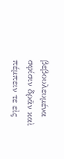βεβουλευμένα σφίσιν δρᾶν καὶ πέμπειν τε εἰς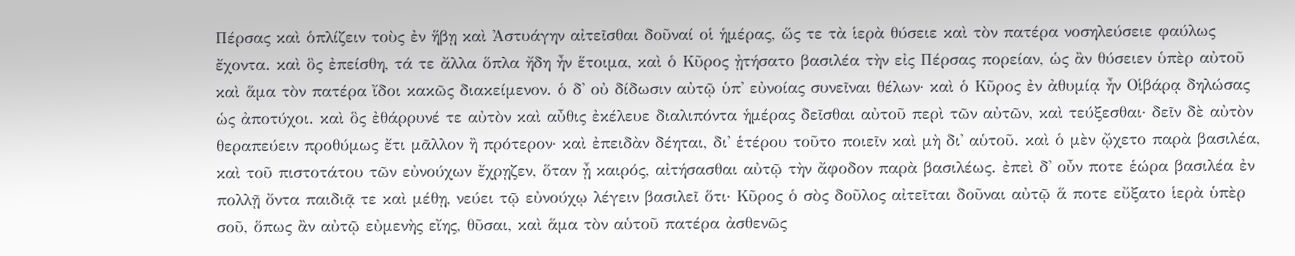Πέρσας καὶ ὁπλίζειν τοὺς ἐν ἥβῃ καὶ Ἀστυάγην αἰτεῖσθαι δοῦναί οἱ ἡμέρας, ὥς τε τὰ ἱερὰ θύσειε καὶ τὸν πατέρα νοσηλεύσειε φαύλως ἔχοντα. καὶ ὃς ἐπείσθη, τά τε ἄλλα ὅπλα ἤδη ἦν ἕτοιμα, καὶ ὁ Κῦρος ᾐτήσατο βασιλέα τὴν εἰς Πέρσας πορείαν, ὡς ἂν θύσειεν ὑπὲρ αὐτοῦ καὶ ἅμα τὸν πατέρα ἴδοι κακῶς διακείμενον. ὁ δ' οὐ δίδωσιν αὐτῷ ὑπ' εὐνοίας συνεῖναι θέλων· καὶ ὁ Κῦρος ἐν ἀθυμίᾳ ἦν Οἱβάρᾳ δηλώσας ὡς ἀποτύχοι. καὶ ὃς ἐθάρρυνέ τε αὐτὸν καὶ αὖθις ἐκέλευε διαλιπόντα ἡμέρας δεῖσθαι αὐτοῦ περὶ τῶν αὐτῶν, καὶ τεύξεσθαι· δεῖν δὲ αὐτὸν θεραπεύειν προθύμως ἔτι μᾶλλον ἢ πρότερον· καὶ ἐπειδὰν δέηται, δι' ἑτέρου τοῦτο ποιεῖν καὶ μὴ δι' αὑτοῦ. καὶ ὁ μὲν ᾤχετο παρὰ βασιλέα, καὶ τοῦ πιστοτάτου τῶν εὐνούχων ἔχρῃζεν, ὅταν ᾖ καιρός, αἰτήσασθαι αὐτῷ τὴν ἄφοδον παρὰ βασιλέως. ἐπεὶ δ' οὖν ποτε ἑώρα βασιλέα ἐν πολλῇ ὄντα παιδιᾷ τε καὶ μέθῃ, νεύει τῷ εὐνούχῳ λέγειν βασιλεῖ ὅτι· Κῦρος ὁ σὸς δοῦλος αἰτεῖται δοῦναι αὐτῷ ἅ ποτε εὔξατο ἱερὰ ὑπὲρ σοῦ, ὅπως ἂν αὐτῷ εὐμενὴς εἴης, θῦσαι, καὶ ἅμα τὸν αὑτοῦ πατέρα ἀσθενῶς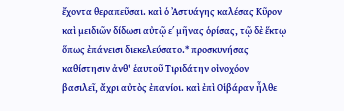ἔχοντα θεραπεῦσαι. καὶ ὁ Ἀστυάγης καλέσας Κῦρον καὶ μειδιῶν δίδωσι αὐτῷ εʹ μῆνας ὁρίσας, τῷ δὲ ἕκτῳ ὅπως ἐπάνεισι διεκελεύσατο.* προσκυνήσας καθίστησιν ἀνθ' ἑαυτοῦ Τιριδάτην οἰνοχόον βασιλεῖ, ἄχρι αὐτὸς ἐπανίοι. καὶ ἐπὶ Οἱβάραν ἦλθε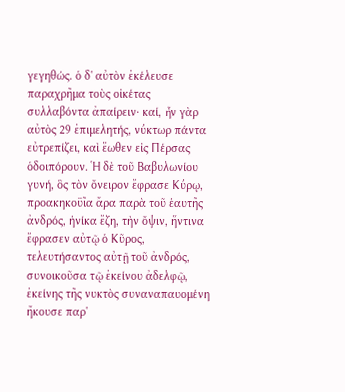γεγηθώς. ὁ δ' αὐτὸν ἐκέλευσε παραχρῆμα τοὺς οἰκέτας συλλαβόντα ἀπαίρειν· καί, ἦν γὰρ αὐτὸς 29 ἐπιμελητής, νύκτωρ πάντα εὐτρεπίζει, καὶ ἕωθεν εἰς Πέρσας ὁδοιπόρουν. Ἡ δὲ τοῦ Βαβυλωνίου γυνή, ὃς τὸν ὄνειρον ἔφρασε Κύρῳ, προακηκοϋῖα ἄρα παρὰ τοῦ ἑαυτῆς ἀνδρός, ἡνίκα ἔζη, τὴν ὄψιν, ἥντινα ἔφρασεν αὐτῷ ὁ Κῦρος, τελευτήσαντος αὐτῇ τοῦ ἀνδρός, συνοικοῦσα τῷ ἐκείνου ἀδελφῷ, ἐκείνης τῆς νυκτὸς συναναπαυομένη ἤκουσε παρ'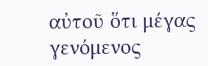αὐτοῦ ὅτι μέγας γενόμενος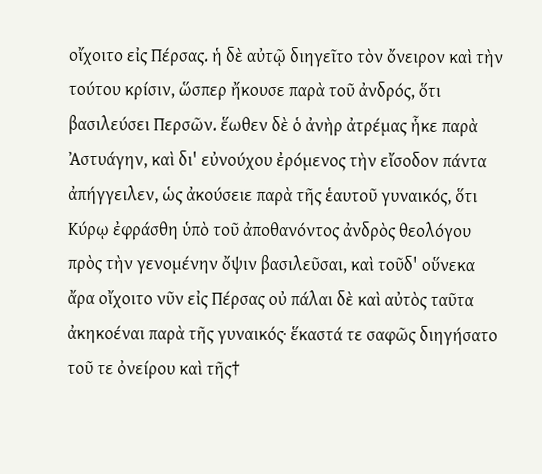οἴχοιτο εἰς Πέρσας. ἡ δὲ αὐτῷ διηγεῖτο τὸν ὄνειρον καὶ τὴν τούτου κρίσιν, ὥσπερ ἤκουσε παρὰ τοῦ ἀνδρός, ὅτι βασιλεύσει Περσῶν. ἕωθεν δὲ ὁ ἀνὴρ ἀτρέμας ἧκε παρὰ Ἀστυάγην, καὶ δι' εὐνούχου ἐρόμενος τὴν εἴσοδον πάντα ἀπήγγειλεν, ὡς ἀκούσειε παρὰ τῆς ἑαυτοῦ γυναικός, ὅτι Κύρῳ ἐφράσθη ὑπὸ τοῦ ἀποθανόντος ἀνδρὸς θεολόγου πρὸς τὴν γενομένην ὄψιν βασιλεῦσαι, καὶ τοῦδ' οὕνεκα ἄρα οἴχοιτο νῦν εἰς Πέρσας οὐ πάλαι δὲ καὶ αὐτὸς ταῦτα ἀκηκοέναι παρὰ τῆς γυναικός· ἕκαστά τε σαφῶς διηγήσατο τοῦ τε ὀνείρου καὶ τῆς†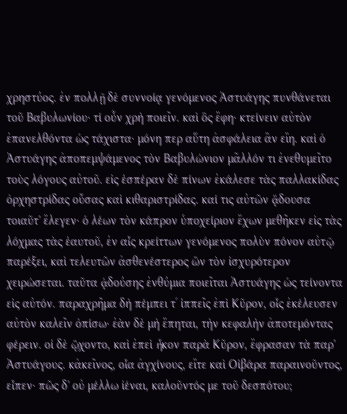χρηστύος. ἐν πολλῇ δὲ συννοίᾳ γενόμενος Ἀστυάγης πυνθάνεται τοῦ Βαβυλωνίου· τί οὖν χρὴ ποιεῖν. καὶ ὃς ἔφη· κτείνειν αὐτὸν ἐπανελθόντα ὡς τάχιστα· μόνη περ αὕτη ἀσφάλεια ἂν εἴη. καὶ ὁ Ἀστυάγης ἀποπεμψάμενος τὸν Βαβυλώνιον μᾶλλόν τι ἐνεθυμεῖτο τοὺς λόγους αὐτοῦ. εἰς ἑσπέραν δὲ πίνων ἐκάλεσε τὰς παλλακίδας ὀρχηστρίδας οὔσας καὶ κιθαριστρίδας. καί τις αὐτῶν ᾄδουσα τοιαῦτ' ἔλεγεν· ὁ λέων τὸν κάπρον ὑποχείριον ἔχων μεθῆκεν εἰς τὰς λόχμας τὰς ἑαυτοῦ, ἐν αἷς κρείττων γενόμενος πολὺν πόνον αὐτῷ παρέξει, καὶ τελευτῶν ἀσθενέστερος ὢν τὸν ἰσχυρότερον χειρώσεται. ταῦτα ᾀδούσης ἐνθύμια ποιεῖται Ἀστυάγης ὡς τείνοντα εἰς αὐτόν. παραχρῆμα δὴ πέμπει τʹ ἱππεῖς ἐπὶ Κῦρον, οἷς ἐκέλευσεν αὐτὸν καλεῖν ὀπίσω· ἐὰν δὲ μὴ ἕπηται, τὴν κεφαλὴν ἀποτεμόντας φέρειν. οἱ δὲ ᾤχοντο, καὶ ἐπεὶ ἧκον παρὰ Κῦρον, ἔφρασαν τὰ παρ' Ἀστυάγους. κἀκεῖνος, οἷα ἀγχίνους, εἴτε καὶ Οἱβάρα παραινοῦντος, εἶπεν· πῶς δ' οὐ μέλλω ἰέναι, καλοῦντός με τοῦ δεσπότου;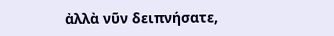ἀλλὰ νῦν δειπνήσατε,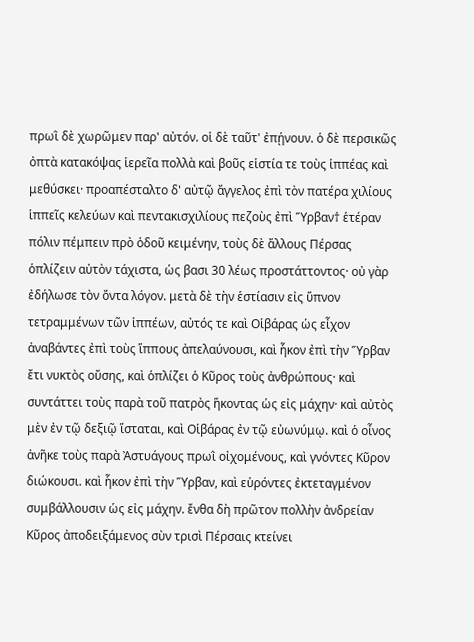πρωῒ δὲ χωρῶμεν παρ' αὐτόν. οἱ δὲ ταῦτ' ἐπῄνουν. ὁ δὲ περσικῶς ὀπτὰ κατακόψας ἱερεῖα πολλὰ καὶ βοῦς εἱστία τε τοὺς ἱππέας καὶ μεθύσκει· προαπέσταλτο δ' αὐτῷ ἄγγελος ἐπὶ τὸν πατέρα χιλίους ἱππεῖς κελεύων καὶ πεντακισχιλίους πεζοὺς ἐπὶ Ὕρβαν† ἑτέραν πόλιν πέμπειν πρὸ ὁδοῦ κειμένην, τοὺς δὲ ἄλλους Πέρσας ὁπλίζειν αὐτὸν τάχιστα, ὡς βασι 30 λέως προστάττοντος· οὐ γὰρ ἐδήλωσε τὸν ὄντα λόγον. μετὰ δὲ τὴν ἑστίασιν εἰς ὕπνον τετραμμένων τῶν ἱππέων, αὐτός τε καὶ Οἱβάρας ὡς εἶχον ἀναβάντες ἐπὶ τοὺς ἵππους ἀπελαύνουσι, καὶ ἧκον ἐπὶ τὴν Ὕρβαν ἔτι νυκτὸς οὔσης, καὶ ὁπλίζει ὁ Κῦρος τοὺς ἀνθρώπους· καὶ συντάττει τοὺς παρὰ τοῦ πατρὸς ἥκοντας ὡς εἰς μάχην· καὶ αὐτὸς μὲν ἐν τῷ δεξιῷ ἵσταται, καὶ Οἱβάρας ἐν τῷ εὐωνύμῳ. καὶ ὁ οἶνος ἀνῆκε τοὺς παρὰ Ἀστυάγους πρωῒ οἰχομένους, καὶ γνόντες Κῦρον διώκουσι. καὶ ἧκον ἐπὶ τὴν Ὕρβαν, καὶ εὑρόντες ἐκτεταγμένον συμβάλλουσιν ὡς εἰς μάχην. ἔνθα δὴ πρῶτον πολλὴν ἀνδρείαν Κῦρος ἀποδειξάμενος σὺν τρισὶ Πέρσαις κτείνει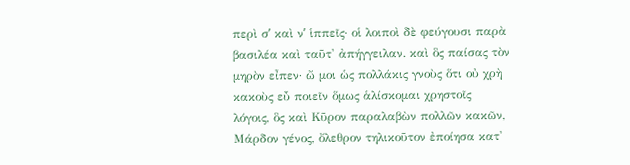περὶ σʹ καὶ νʹ ἱππεῖς· οἱ λοιποὶ δὲ φεύγουσι παρὰ βασιλέα καὶ ταῦτ' ἀπήγγειλαν. καὶ ὃς παίσας τὸν μηρὸν εἶπεν· ὤ μοι ὡς πολλάκις γνοὺς ὅτι οὐ χρὴ κακοὺς εὖ ποιεῖν ὅμως ἁλίσκομαι χρηστοῖς λόγοις, ὃς καὶ Κῦρον παραλαβὼν πολλῶν κακῶν, Μάρδον γένος, ὄλεθρον τηλικοῦτον ἐποίησα κατ'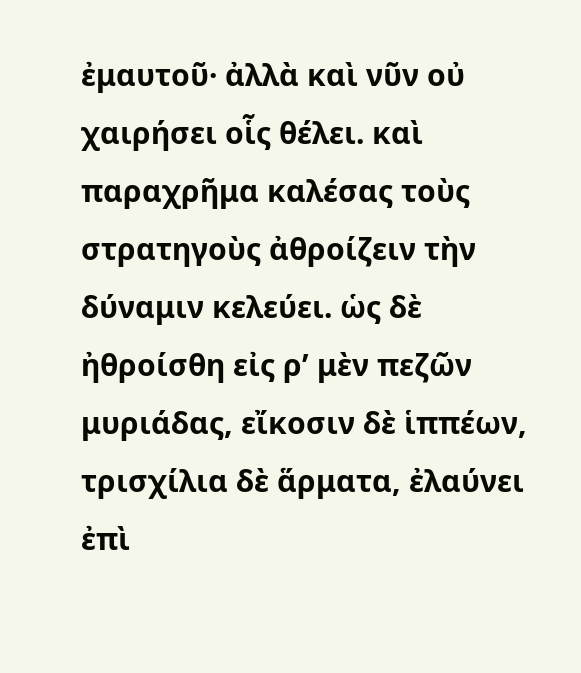ἐμαυτοῦ· ἀλλὰ καὶ νῦν οὐ χαιρήσει οἷς θέλει. καὶ παραχρῆμα καλέσας τοὺς στρατηγοὺς ἀθροίζειν τὴν δύναμιν κελεύει. ὡς δὲ ἠθροίσθη εἰς ρʹ μὲν πεζῶν μυριάδας, εἴκοσιν δὲ ἱππέων, τρισχίλια δὲ ἅρματα, ἐλαύνει ἐπὶ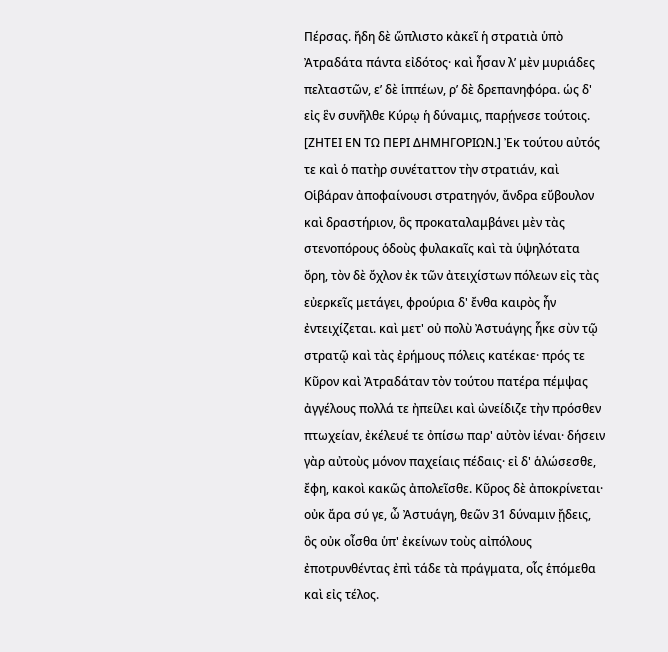Πέρσας. ἤδη δὲ ὥπλιστο κἀκεῖ ἡ στρατιὰ ὑπὸ Ἀτραδάτα πάντα εἰδότος· καὶ ἦσαν λʹ μὲν μυριάδες πελταστῶν, εʹ δὲ ἱππέων, ρʹ δὲ δρεπανηφόρα. ὡς δ' εἰς ἓν συνῆλθε Κύρῳ ἡ δύναμις, παρῄνεσε τούτοις. [ΖΗΤΕΙ ΕΝ ΤΩ ΠΕΡΙ ΔΗΜΗΓΟΡΙΩΝ.] Ἐκ τούτου αὐτός τε καὶ ὁ πατὴρ συνέταττον τὴν στρατιάν, καὶ Οἱβάραν ἀποφαίνουσι στρατηγόν, ἄνδρα εὔβουλον καὶ δραστήριον, ὃς προκαταλαμβάνει μὲν τὰς στενοπόρους ὁδοὺς φυλακαῖς καὶ τὰ ὑψηλότατα ὄρη, τὸν δὲ ὄχλον ἐκ τῶν ἀτειχίστων πόλεων εἰς τὰς εὐερκεῖς μετάγει, φρούρια δ' ἔνθα καιρὸς ἦν ἐντειχίζεται. καὶ μετ' οὐ πολὺ Ἀστυάγης ἧκε σὺν τῷ στρατῷ καὶ τὰς ἐρήμους πόλεις κατέκαε· πρός τε Κῦρον καὶ Ἀτραδάταν τὸν τούτου πατέρα πέμψας ἀγγέλους πολλά τε ἠπείλει καὶ ὠνείδιζε τὴν πρόσθεν πτωχείαν, ἐκέλευέ τε ὀπίσω παρ' αὐτὸν ἰέναι· δήσειν γὰρ αὐτοὺς μόνον παχείαις πέδαις· εἰ δ' ἁλώσεσθε, ἔφη, κακοὶ κακῶς ἀπολεῖσθε. Κῦρος δὲ ἀποκρίνεται· οὐκ ἄρα σύ γε, ὦ Ἀστυάγη, θεῶν 31 δύναμιν ᾔδεις, ὃς οὐκ οἶσθα ὑπ' ἐκείνων τοὺς αἰπόλους ἐποτρυνθέντας ἐπὶ τάδε τὰ πράγματα, οἷς ἑπόμεθα καὶ εἰς τέλος.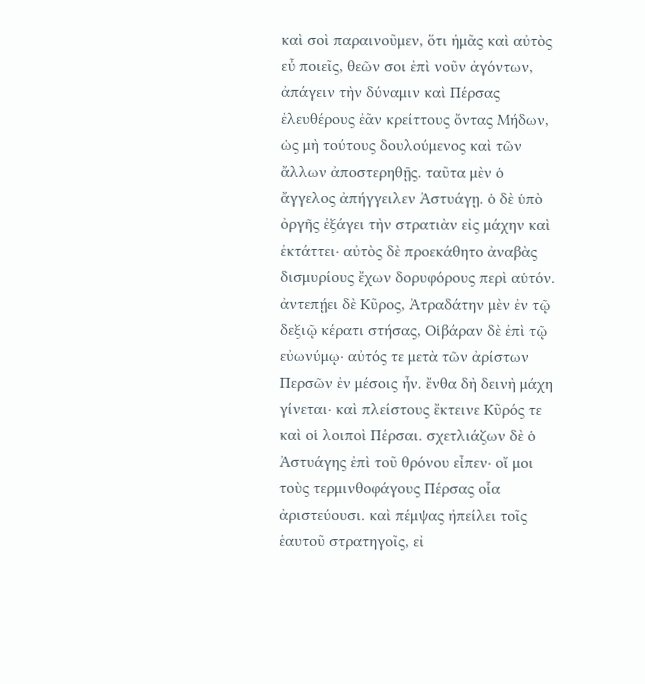καὶ σοὶ παραινοῦμεν, ὅτι ἡμᾶς καὶ αὐτὸς εὖ ποιεῖς, θεῶν σοι ἐπὶ νοῦν ἀγόντων, ἀπάγειν τὴν δύναμιν καὶ Πέρσας ἐλευθέρους ἐᾶν κρείττους ὄντας Μήδων, ὡς μὴ τούτους δουλούμενος καὶ τῶν ἄλλων ἀποστερηθῇς. ταῦτα μὲν ὁ ἄγγελος ἀπήγγειλεν Ἀστυάγῃ. ὁ δὲ ὑπὸ ὀργῆς ἐξάγει τὴν στρατιὰν εἰς μάχην καὶ ἐκτάττει· αὐτὸς δὲ προεκάθητο ἀναβὰς δισμυρίους ἔχων δορυφόρους περὶ αὑτόν. ἀντεπῄει δὲ Κῦρος, Ἀτραδάτην μὲν ἐν τῷ δεξιῷ κέρατι στήσας, Οἱβάραν δὲ ἐπὶ τῷ εὐωνύμῳ· αὐτός τε μετὰ τῶν ἀρίστων Περσῶν ἐν μέσοις ἦν. ἔνθα δὴ δεινὴ μάχη γίνεται· καὶ πλείστους ἔκτεινε Κῦρός τε καὶ οἱ λοιποὶ Πέρσαι. σχετλιάζων δὲ ὁ Ἀστυάγης ἐπὶ τοῦ θρόνου εἶπεν· οἴ μοι τοὺς τερμινθοφάγους Πέρσας οἷα ἀριστεύουσι. καὶ πέμψας ἠπείλει τοῖς ἑαυτοῦ στρατηγοῖς, εἰ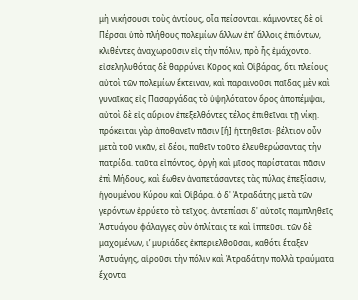μὴ νικήσουσι τοὺς ἀντίους, οἷα πείσονται. κάμνοντες δὲ οἱ Πέρσαι ὑπὸ πλήθους πολεμίων ἄλλων ἐπ' ἄλλοις ἐπιόντων, κλιθέντες ἀναχωροῦσιν εἰς τὴν πόλιν, πρὸ ἧς ἐμάχοντο. εἰσεληλυθότας δὲ θαρρύνει Κῦρος καὶ Οἱβάρας, ὅτι πλείους αὐτοὶ τῶν πολεμίων ἔκτειναν, καὶ παραινοῦσι παῖδας μὲν καὶ γυναῖκας εἰς Πασαργάδας τὸ ὑψηλότατον ὄρος ἀποπέμψαι, αὐτοὶ δὲ εἰς αὔριον ἐπεξελθόντες τέλος ἐπιθεῖναι τῇ νίκῃ. πρόκειται γὰρ ἀποθανεῖν πᾶσιν [ἢ] ἡττηθεῖσι· βέλτιον οὖν μετὰ τοῦ νικᾶν, εἰ δέοι, παθεῖν τοῦτο ἐλευθερώσαντας τὴν πατρίδα. ταῦτα εἰπόντος, ὀργὴ καὶ μῖσος παρίσταται πᾶσιν ἐπὶ Μήδους, καὶ ἕωθεν ἀναπετάσαντες τὰς πύλας ἐπεξίασιν, ἡγουμένου Κύρου καὶ Οἱβάρα. ὁ δ' Ἀτραδάτης μετὰ τῶν γερόντων ἐρρύετο τὸ τεῖχος. ἀντεπίασι δ' αὐτοῖς παμπληθεῖς Ἀστυάγου φάλαγγες σὺν ὁπλίταις τε καὶ ἱππεῦσι. τῶν δὲ μαχομένων, ιʹ μυριάδες ἐκπεριελθοῦσαι, καθότι ἔταξεν Ἀστυάγης, αἱροῦσι τὴν πόλιν καὶ Ἀτραδάτην πολλὰ τραύματα ἔχοντα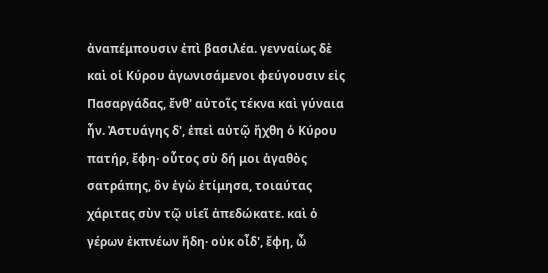ἀναπέμπουσιν ἐπὶ βασιλέα. γενναίως δὲ καὶ οἱ Κύρου ἀγωνισάμενοι φεύγουσιν εἰς Πασαργάδας, ἔνθ' αὐτοῖς τέκνα καὶ γύναια ἦν. Ἀστυάγης δ', ἐπεὶ αὐτῷ ἤχθη ὁ Κύρου πατήρ, ἔφη· οὗτος σὺ δή μοι ἀγαθὸς σατράπης, ὃν ἐγὼ ἐτίμησα, τοιαύτας χάριτας σὺν τῷ υἱεῖ ἀπεδώκατε. καὶ ὁ γέρων ἐκπνέων ἤδη· οὐκ οἶδ', ἔφη, ὦ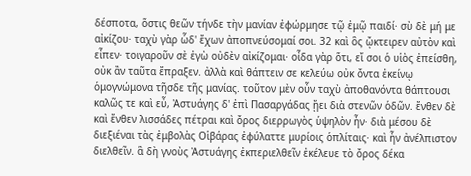δέσποτα, ὅστις θεῶν τήνδε τὴν μανίαν ἐφώρμησε τῷ ἐμῷ παιδί· σὺ δὲ μή με αἰκίζου· ταχὺ γὰρ ὧδ' ἔχων ἀποπνεύσομαί σοι. 32 καὶ ὃς ᾤκτειρεν αὐτὸν καὶ εἶπεν· τοιγαροῦν σὲ ἐγὼ οὐδὲν αἰκίζομαι· οἶδα γὰρ ὅτι, εἴ σοι ὁ υἱὸς ἐπείσθη, οὐκ ἂν ταῦτα ἔπραξεν. ἀλλὰ καὶ θάπτειν σε κελεύω οὐκ ὄντα ἐκείνῳ ὁμογνώμονα τῆσδε τῆς μανίας. τοῦτον μὲν οὖν ταχὺ ἀποθανόντα θάπτουσι καλῶς τε καὶ εὖ, Ἀστυάγης δ' ἐπὶ Πασαργάδας ᾔει διὰ στενῶν ὁδῶν. ἔνθεν δὲ καὶ ἔνθεν λισσάδες πέτραι καὶ ὄρος διερρωγὸς ὑψηλὸν ἦν· διὰ μέσου δὲ διεξιέναι τὰς ἐμβολὰς Οἱβάρας ἐφύλαττε μυρίοις ὁπλίταις· καὶ ἦν ἀνέλπιστον διελθεῖν. ἃ δὴ γνοὺς Ἀστυάγης ἐκπεριελθεῖν ἐκέλευε τὸ ὄρος δέκα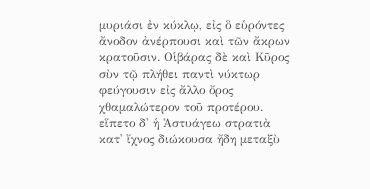μυριάσι ἐν κύκλῳ, εἰς ὃ εὑρόντες ἄνοδον ἀνέρπουσι καὶ τῶν ἄκρων κρατοῦσιν. Οἱβάρας δὲ καὶ Κῦρος σὺν τῷ πλήθει παντὶ νύκτωρ φεύγουσιν εἰς ἄλλο ὄρος χθαμαλώτερον τοῦ προτέρου. εἵπετο δ' ἡ Ἀστυάγεω στρατιὰ κατ' ἴχνος διώκουσα ἤδη μεταξὺ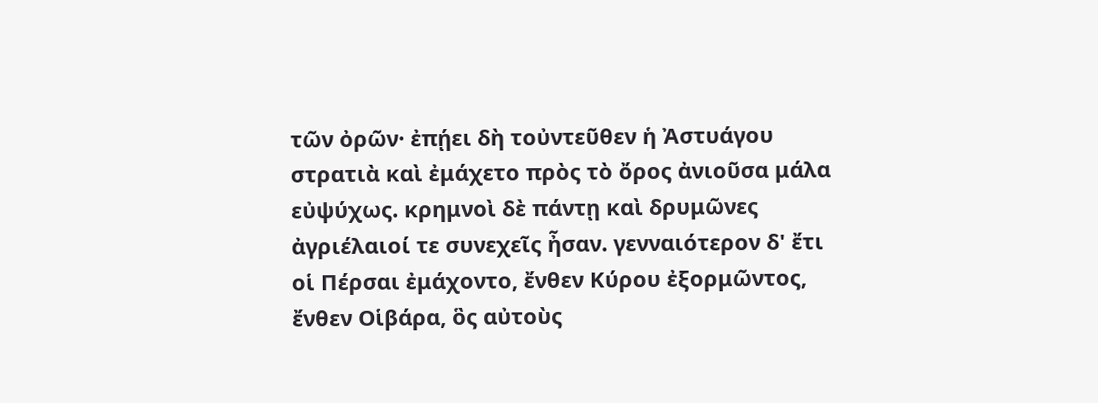τῶν ὀρῶν· ἐπῄει δὴ τοὐντεῦθεν ἡ Ἀστυάγου στρατιὰ καὶ ἐμάχετο πρὸς τὸ ὄρος ἀνιοῦσα μάλα εὐψύχως. κρημνοὶ δὲ πάντῃ καὶ δρυμῶνες ἀγριέλαιοί τε συνεχεῖς ἦσαν. γενναιότερον δ' ἔτι οἱ Πέρσαι ἐμάχοντο, ἔνθεν Κύρου ἐξορμῶντος, ἔνθεν Οἱβάρα, ὃς αὐτοὺς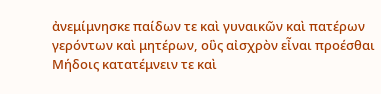ἀνεμίμνησκε παίδων τε καὶ γυναικῶν καὶ πατέρων γερόντων καὶ μητέρων, οὓς αἰσχρὸν εἶναι προέσθαι Μήδοις κατατέμνειν τε καὶ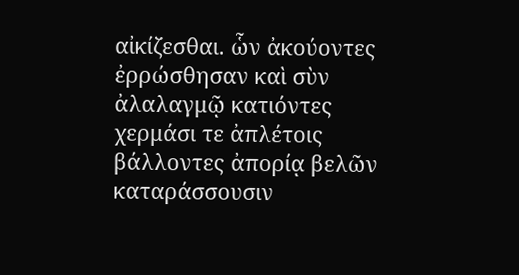αἰκίζεσθαι. ὧν ἀκούοντες ἐρρώσθησαν καὶ σὺν ἀλαλαγμῷ κατιόντες χερμάσι τε ἀπλέτοις βάλλοντες ἀπορίᾳ βελῶν καταράσσουσιν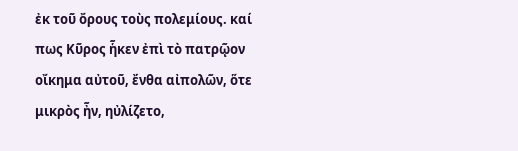ἐκ τοῦ ὄρους τοὺς πολεμίους. καί πως Κῦρος ἧκεν ἐπὶ τὸ πατρῷον οἴκημα αὐτοῦ, ἔνθα αἰπολῶν, ὅτε μικρὸς ἦν, ηὐλίζετο,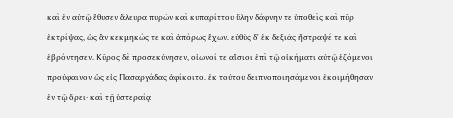καὶ ἐν αὐτῷ ἔθυσεν ἄλευρα πυρῶν καὶ κυπαρίττου ὕλην δάφνην τε ὑποθεὶς καὶ πῦρ ἐκτρίψας, ὡς ἂν κεκμηκώς τε καὶ ἀπόρως ἔχων. εὐθὺς δ' ἐκ δεξιᾶς ἤστραψέ τε καὶ ἐβρόντησεν. Κῦρος δὲ προσεκύνησεν, οἰωνοί τε αἴσιοι ἐπὶ τῷ οἰκήματι αὐτῷ ἑζόμενοι προύφαινον ὡς εἰς Πασαργάδας ἀφίκοιτο. ἐκ τούτου δειπνοποιησάμενοι ἐκοιμήθησαν ἐν τῷ ὄρει· καὶ τῇ ὑστεραίᾳ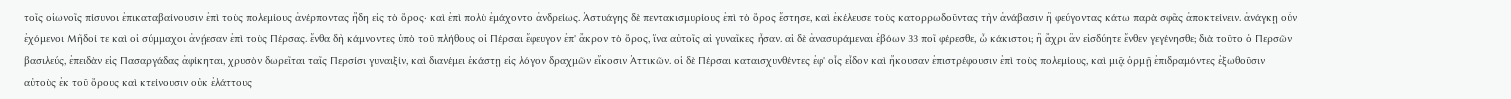τοῖς οἰωνοῖς πίσυνοι ἐπικαταβαίνουσιν ἐπὶ τοὺς πολεμίους ἀνέρποντας ἤδη εἰς τὸ ὄρος· καὶ ἐπὶ πολὺ ἐμάχοντο ἀνδρείως. Ἀστυάγης δὲ πεντακισμυρίους ἐπὶ τὸ ὄρος ἔστησε, καὶ ἐκέλευσε τοὺς κατορρωδοῦντας τὴν ἀνάβασιν ἢ φεύγοντας κάτω παρὰ σφᾶς ἀποκτείνειν. ἀνάγκῃ οὖν ἐχόμενοι Μῆδοί τε καὶ οἱ σύμμαχοι ἀνῄεσαν ἐπὶ τοὺς Πέρσας. ἔνθα δὴ κάμνοντες ὑπὸ τοῦ πλήθους οἱ Πέρσαι ἔφευγον ἐπ' ἄκρον τὸ ὄρος, ἵνα αὐτοῖς αἱ γυναῖκες ἦσαν. αἱ δὲ ἀνασυράμεναι ἐβόων 33 ποῖ φέρεσθε, ὦ κάκιστοι; ἢ ἄχρι ἂν εἰσδύητε ἔνθεν γεγένησθε; διὰ τοῦτο ὁ Περσῶν βασιλεύς, ἐπειδὰν εἰς Πασαργάδας ἀφίκηται, χρυσὸν δωρεῖται ταῖς Περσίσι γυναιξίν, καὶ διανέμει ἑκάστῃ εἰς λόγον δραχμῶν εἴκοσιν Ἀττικῶν. οἱ δὲ Πέρσαι καταισχυνθέντες ἐφ' οἷς εἶδον καὶ ἤκουσαν ἐπιστρέφουσιν ἐπὶ τοὺς πολεμίους, καὶ μιᾷ ὁρμῇ ἐπιδραμόντες ἐξωθοῦσιν αὐτοὺς ἐκ τοῦ ὄρους καὶ κτείνουσιν οὐκ ἐλάττους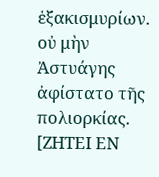ἑξακισμυρίων. οὐ μὴν Ἀστυάγης ἀφίστατο τῆς πολιορκίας. [ΖΗΤΕΙ ΕΝ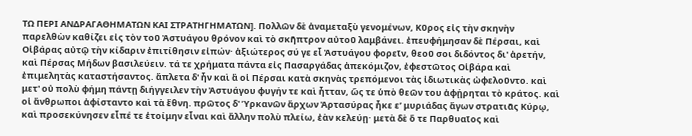ΤΩ ΠΕΡΙ ΑΝΔΡΑΓΑΘΗΜΑΤΩΝ ΚΑΙ ΣΤΡΑΤΗΓΗΜΑΤΩΝ]. Πολλῶν δὲ ἀναμεταξὺ γενομένων, Κῦρος εἰς τὴν σκηνὴν παρελθὼν καθίζει εἰς τὸν τοῦ Ἀστυάγου θρόνον καὶ τὸ σκῆπτρον αὐτοῦ λαμβάνει. ἐπευφήμησαν δὲ Πέρσαι, καὶ Οἱβάρας αὐτῷ τὴν κίδαριν ἐπιτίθησιν εἰπών· ἀξιώτερος σύ γε εἶ Ἀστυάγου φορεῖν, θεοῦ σοι διδόντος δι' ἀρετήν, καὶ Πέρσας Μήδων βασιλεύειν. τά τε χρήματα πάντα εἰς Πασαργάδας ἀπεκόμιζον, ἐφεστῶτος Οἱβάρα καὶ ἐπιμελητὰς καταστήσαντος. ἄπλετα δ' ἦν καὶ ἃ οἱ Πέρσαι κατὰ σκηνὰς τρεπόμενοι τὰς ἰδιωτικὰς ὠφελοῦντο. καὶ μετ' οὐ πολὺ φήμη πάντῃ διήγγειλεν τὴν Ἀστυάγου φυγήν τε καὶ ἧτταν, ὥς τε ὑπὸ θεῶν του ἀφῄρηται τὸ κράτος. καὶ οἱ ἄνθρωποι ἀφίσταντο καὶ τὰ ἔθνη. πρῶτος δ' Ὑρκανῶν ἄρχων Ἀρτασύρας ἧκε εʹ μυριάδας ἄγων στρατιᾶς Κύρῳ, καὶ προσεκύνησεν εἶπέ τε ἑτοίμην εἶναι καὶ ἄλλην πολὺ πλείω, ἐὰν κελεύῃ· μετὰ δὲ ὅ τε Παρθυαῖος καὶ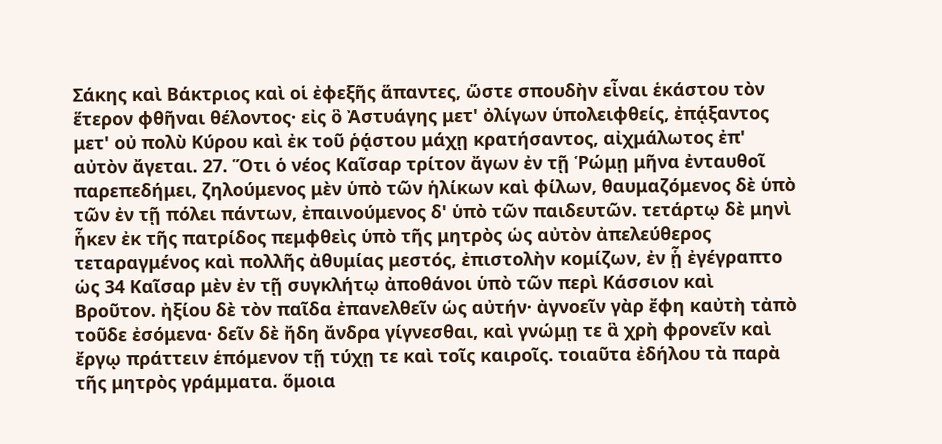Σάκης καὶ Βάκτριος καὶ οἱ ἐφεξῆς ἅπαντες, ὥστε σπουδὴν εἶναι ἑκάστου τὸν ἕτερον φθῆναι θέλοντος· εἰς ὃ Ἀστυάγης μετ' ὀλίγων ὑπολειφθείς, ἐπᾴξαντος μετ' οὐ πολὺ Κύρου καὶ ἐκ τοῦ ῥᾴστου μάχῃ κρατήσαντος, αἰχμάλωτος ἐπ' αὐτὸν ἄγεται. 27. Ὅτι ὁ νέος Καῖσαρ τρίτον ἄγων ἐν τῇ Ῥώμῃ μῆνα ἐνταυθοῖ παρεπεδήμει, ζηλούμενος μὲν ὑπὸ τῶν ἡλίκων καὶ φίλων, θαυμαζόμενος δὲ ὑπὸ τῶν ἐν τῇ πόλει πάντων, ἐπαινούμενος δ' ὑπὸ τῶν παιδευτῶν. τετάρτῳ δὲ μηνὶ ἧκεν ἐκ τῆς πατρίδος πεμφθεὶς ὑπὸ τῆς μητρὸς ὡς αὐτὸν ἀπελεύθερος τεταραγμένος καὶ πολλῆς ἀθυμίας μεστός, ἐπιστολὴν κομίζων, ἐν ᾗ ἐγέγραπτο ὡς 34 Καῖσαρ μὲν ἐν τῇ συγκλήτῳ ἀποθάνοι ὑπὸ τῶν περὶ Κάσσιον καὶ Βροῦτον. ἠξίου δὲ τὸν παῖδα ἐπανελθεῖν ὡς αὐτήν· ἀγνοεῖν γὰρ ἔφη καὐτὴ τἀπὸ τοῦδε ἐσόμενα· δεῖν δὲ ἤδη ἄνδρα γίγνεσθαι, καὶ γνώμῃ τε ἃ χρὴ φρονεῖν καὶ ἔργῳ πράττειν ἑπόμενον τῇ τύχῃ τε καὶ τοῖς καιροῖς. τοιαῦτα ἐδήλου τὰ παρὰ τῆς μητρὸς γράμματα. ὅμοια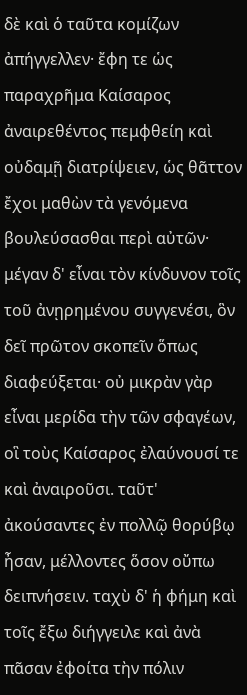δὲ καὶ ὁ ταῦτα κομίζων ἀπήγγελλεν· ἔφη τε ὡς παραχρῆμα Καίσαρος ἀναιρεθέντος πεμφθείη καὶ οὐδαμῇ διατρίψειεν, ὡς θᾶττον ἔχοι μαθὼν τὰ γενόμενα βουλεύσασθαι περὶ αὐτῶν· μέγαν δ' εἶναι τὸν κίνδυνον τοῖς τοῦ ἀνῃρημένου συγγενέσι, ὃν δεῖ πρῶτον σκοπεῖν ὅπως διαφεύξεται· οὐ μικρὰν γὰρ εἶναι μερίδα τὴν τῶν σφαγέων, οἳ τοὺς Καίσαρος ἐλαύνουσί τε καὶ ἀναιροῦσι. ταῦτ' ἀκούσαντες ἐν πολλῷ θορύβῳ ἦσαν, μέλλοντες ὅσον οὔπω δειπνήσειν. ταχὺ δ' ἡ φήμη καὶ τοῖς ἔξω διήγγειλε καὶ ἀνὰ πᾶσαν ἐφοίτα τὴν πόλιν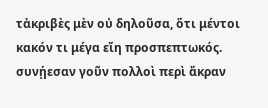τἀκριβὲς μὲν οὐ δηλοῦσα, ὅτι μέντοι κακόν τι μέγα εἴη προσπεπτωκός. συνῄεσαν γοῦν πολλοὶ περὶ ἄκραν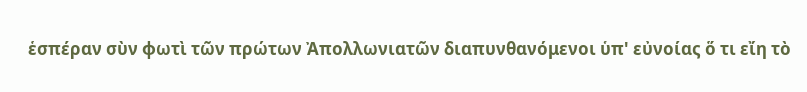ἑσπέραν σὺν φωτὶ τῶν πρώτων Ἀπολλωνιατῶν διαπυνθανόμενοι ὑπ' εὐνοίας ὅ τι εἴη τὸ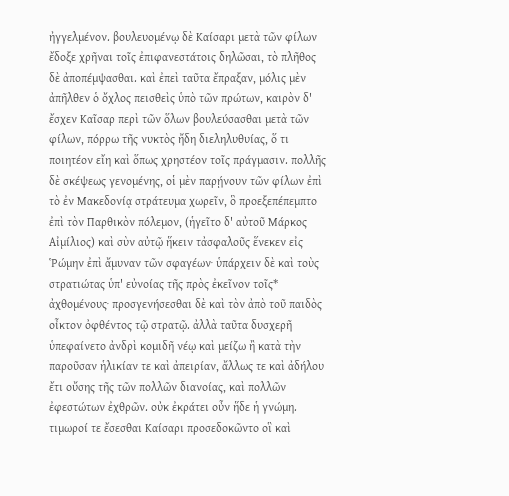ἠγγελμένον. βουλευομένῳ δὲ Καίσαρι μετὰ τῶν φίλων ἔδοξε χρῆναι τοῖς ἐπιφανεστάτοις δηλῶσαι, τὸ πλῆθος δὲ ἀποπέμψασθαι. καὶ ἐπεὶ ταῦτα ἔπραξαν, μόλις μὲν ἀπῆλθεν ὁ ὄχλος πεισθεὶς ὑπὸ τῶν πρώτων, καιρὸν δ' ἔσχεν Καῖσαρ περὶ τῶν ὅλων βουλεύσασθαι μετὰ τῶν φίλων, πόρρω τῆς νυκτὸς ἤδη διεληλυθυίας, ὅ τι ποιητέον εἴη καὶ ὅπως χρηστέον τοῖς πράγμασιν. πολλῆς δὲ σκέψεως γενομένης, οἱ μὲν παρῄνουν τῶν φίλων ἐπὶ τὸ ἐν Μακεδονίᾳ στράτευμα χωρεῖν, ὃ προεξεπέπεμπτο ἐπὶ τὸν Παρθικὸν πόλεμον, (ἡγεῖτο δ' αὐτοῦ Μάρκος Αἰμίλιος) καὶ σὺν αὐτῷ ἥκειν τἀσφαλοῦς ἕνεκεν εἰς Ῥώμην ἐπὶ ἄμυναν τῶν σφαγέων· ὑπάρχειν δὲ καὶ τοὺς στρατιώτας ὑπ' εὐνοίας τῆς πρὸς ἐκεῖνον τοῖς* ἀχθομένους· προσγενήσεσθαι δὲ καὶ τὸν ἀπὸ τοῦ παιδὸς οἶκτον ὀφθέντος τῷ στρατῷ. ἀλλὰ ταῦτα δυσχερῆ ὑπεφαίνετο ἀνδρὶ κομιδῆ νέῳ καὶ μείζω ἢ κατὰ τὴν παροῦσαν ἡλικίαν τε καὶ ἀπειρίαν, ἄλλως τε καὶ ἀδήλου ἔτι οὔσης τῆς τῶν πολλῶν διανοίας, καὶ πολλῶν ἐφεστώτων ἐχθρῶν. οὐκ ἐκράτει οὖν ἥδε ἡ γνώμη. τιμωροί τε ἔσεσθαι Καίσαρι προσεδοκῶντο οἳ καὶ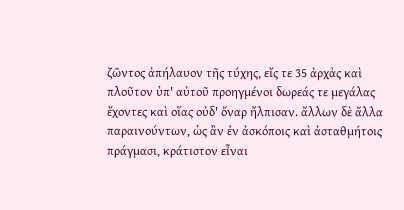ζῶντος ἀπήλαυον τῆς τύχης, εἴς τε 35 ἀρχὰς καὶ πλοῦτον ὑπ' αὐτοῦ προηγμένοι δωρεάς τε μεγάλας ἔχοντες καὶ οἵας οὐδ' ὄναρ ἤλπισαν. ἄλλων δὲ ἄλλα παραινούντων, ὡς ἂν ἐν ἀσκόποις καὶ ἀσταθμήτοις πράγμασι, κράτιστον εἶναι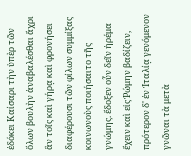ἐδόκει Καίσαρι τὴν ὑπὲρ τῶν ὅλων βουλὴν ἀναβαλέσθαι ἄχρι ἂν τοῖς καὶ γήρᾳ καὶ φρονήσει διαφέρουσι τῶν φίλων συμμίξας κοινωνοὺς ποιήσαιτο τῆς γνώμης. ἔδοξεν οὖν δεῖν ἠρέμα ἔχειν καὶ εἰς Ῥώμην βαδίζειν, πρότερον δ' ἐν Ἰταλίᾳ γενόμενον γνῶναι τὰ μετὰ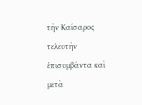τὴν Καίσαρος τελευτὴν ἐπισυμβάντα καὶ μετὰ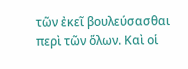τῶν ἐκεῖ βουλεύσασθαι περὶ τῶν ὅλων. Καὶ οἱ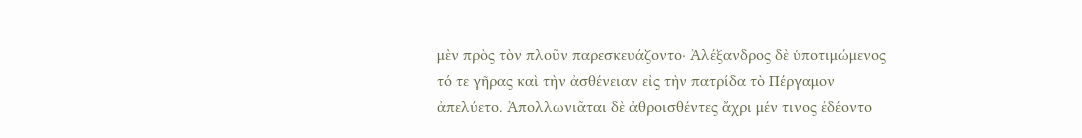μὲν πρὸς τὸν πλοῦν παρεσκευάζοντο· Ἀλέξανδρος δὲ ὑποτιμώμενος τό τε γῆρας καὶ τὴν ἀσθένειαν εἰς τὴν πατρίδα τὸ Πέργαμον ἀπελύετο. Ἀπολλωνιᾶται δὲ ἀθροισθέντες ἄχρι μέν τινος ἐδέοντο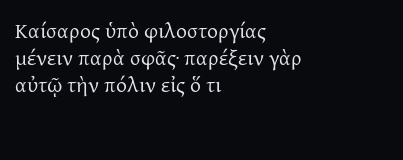Καίσαρος ὑπὸ φιλοστοργίας μένειν παρὰ σφᾶς· παρέξειν γὰρ αὐτῷ τὴν πόλιν εἰς ὅ τι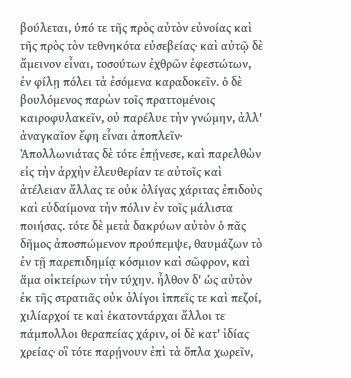βούλεται, ὑπό τε τῆς πρὸς αὐτὸν εὐνοίας καὶ τῆς πρὸς τὸν τεθνηκότα εὐσεβείας· καὶ αὐτῷ δὲ ἄμεινον εἶναι, τοσούτων ἐχθρῶν ἐφεστώτων, ἐν φίλῃ πόλει τὰ ἐσόμενα καραδοκεῖν. ὁ δὲ βουλόμενος παρὼν τοῖς πραττομένοις καιροφυλακεῖν, οὐ παρέλυε τὴν γνώμην, ἀλλ' ἀναγκαῖον ἔφη εἶναι ἀποπλεῖν· Ἀπολλωνιάτας δὲ τότε ἐπῄνεσε, καὶ παρελθὼν εἰς τὴν ἀρχὴν ἐλευθερίαν τε αὐτοῖς καὶ ἀτέλειαν ἄλλας τε οὐκ ὀλίγας χάριτας ἐπιδοὺς καὶ εὐδαίμονα τὴν πόλιν ἐν τοῖς μάλιστα ποιήσας. τότε δὲ μετὰ δακρύων αὐτὸν ὁ πᾶς δῆμος ἀποσπώμενον προύπεμψε, θαυμάζων τὸ ἐν τῇ παρεπιδημίᾳ κόσμιον καὶ σῶφρον, καὶ ἅμα οἰκτείρων τὴν τύχην. ἦλθον δ' ὡς αὐτὸν ἐκ τῆς στρατιᾶς οὐκ ὀλίγοι ἱππεῖς τε καὶ πεζοί, χιλίαρχοί τε καὶ ἑκατοντάρχαι ἄλλοι τε πάμπολλοι θεραπείας χάριν, οἱ δὲ κατ' ἰδίας χρείας· οἳ τότε παρῄνουν ἐπὶ τὰ ὅπλα χωρεῖν,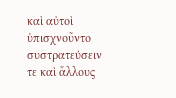καὶ αὐτοὶ ὑπισχνοῦντο συστρατεύσειν τε καὶ ἄλλους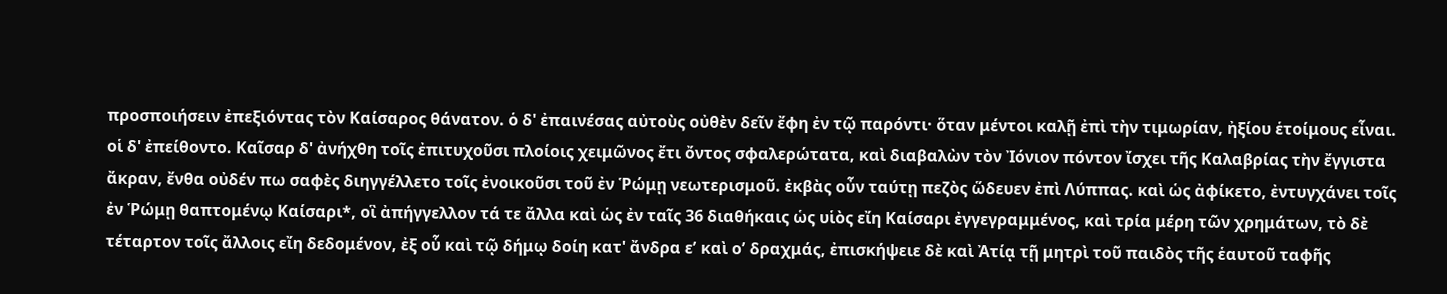προσποιήσειν ἐπεξιόντας τὸν Καίσαρος θάνατον. ὁ δ' ἐπαινέσας αὐτοὺς οὐθὲν δεῖν ἔφη ἐν τῷ παρόντι· ὅταν μέντοι καλῇ ἐπὶ τὴν τιμωρίαν, ἠξίου ἑτοίμους εἶναι. οἱ δ' ἐπείθοντο. Καῖσαρ δ' ἀνήχθη τοῖς ἐπιτυχοῦσι πλοίοις χειμῶνος ἔτι ὄντος σφαλερώτατα, καὶ διαβαλὼν τὸν Ἰόνιον πόντον ἴσχει τῆς Καλαβρίας τὴν ἔγγιστα ἄκραν, ἔνθα οὐδέν πω σαφὲς διηγγέλλετο τοῖς ἐνοικοῦσι τοῦ ἐν Ῥώμῃ νεωτερισμοῦ. ἐκβὰς οὖν ταύτῃ πεζὸς ὥδευεν ἐπὶ Λύππας. καὶ ὡς ἀφίκετο, ἐντυγχάνει τοῖς ἐν Ῥώμῃ θαπτομένῳ Καίσαρι*, οἳ ἀπήγγελλον τά τε ἄλλα καὶ ὡς ἐν ταῖς 36 διαθήκαις ὡς υἱὸς εἴη Καίσαρι ἐγγεγραμμένος, καὶ τρία μέρη τῶν χρημάτων, τὸ δὲ τέταρτον τοῖς ἄλλοις εἴη δεδομένον, ἐξ οὗ καὶ τῷ δήμῳ δοίη κατ' ἄνδρα εʹ καὶ οʹ δραχμάς, ἐπισκήψειε δὲ καὶ Ἀτίᾳ τῇ μητρὶ τοῦ παιδὸς τῆς ἑαυτοῦ ταφῆς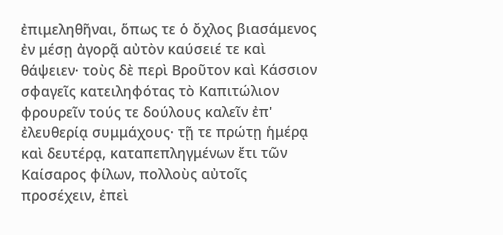ἐπιμεληθῆναι, ὅπως τε ὁ ὄχλος βιασάμενος ἐν μέσῃ ἀγορᾷ αὐτὸν καύσειέ τε καὶ θάψειεν· τοὺς δὲ περὶ Βροῦτον καὶ Κάσσιον σφαγεῖς κατειληφότας τὸ Καπιτώλιον φρουρεῖν τούς τε δούλους καλεῖν ἐπ' ἐλευθερίᾳ συμμάχους· τῇ τε πρώτῃ ἡμέρᾳ καὶ δευτέρᾳ, καταπεπληγμένων ἔτι τῶν Καίσαρος φίλων, πολλοὺς αὐτοῖς προσέχειν, ἐπεὶ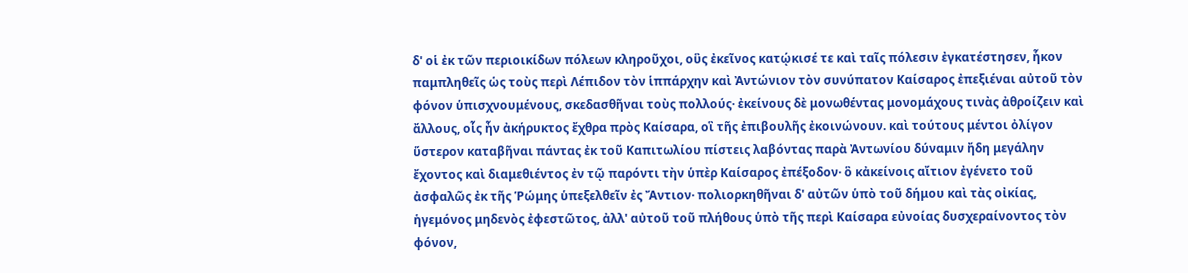δ' οἱ ἐκ τῶν περιοικίδων πόλεων κληροῦχοι, οὓς ἐκεῖνος κατῴκισέ τε καὶ ταῖς πόλεσιν ἐγκατέστησεν, ἧκον παμπληθεῖς ὡς τοὺς περὶ Λέπιδον τὸν ἱππάρχην καὶ Ἀντώνιον τὸν συνύπατον Καίσαρος ἐπεξιέναι αὐτοῦ τὸν φόνον ὑπισχνουμένους, σκεδασθῆναι τοὺς πολλούς· ἐκείνους δὲ μονωθέντας μονομάχους τινὰς ἀθροίζειν καὶ ἄλλους, οἷς ἦν ἀκήρυκτος ἔχθρα πρὸς Καίσαρα, οἳ τῆς ἐπιβουλῆς ἐκοινώνουν. καὶ τούτους μέντοι ὀλίγον ὕστερον καταβῆναι πάντας ἐκ τοῦ Καπιτωλίου πίστεις λαβόντας παρὰ Ἀντωνίου δύναμιν ἤδη μεγάλην ἔχοντος καὶ διαμεθιέντος ἐν τῷ παρόντι τὴν ὑπὲρ Καίσαρος ἐπέξοδον· ὃ κἀκείνοις αἴτιον ἐγένετο τοῦ ἀσφαλῶς ἐκ τῆς Ῥώμης ὑπεξελθεῖν ἐς Ἄντιον· πολιορκηθῆναι δ' αὐτῶν ὑπὸ τοῦ δήμου καὶ τὰς οἰκίας, ἡγεμόνος μηδενὸς ἐφεστῶτος, ἀλλ' αὐτοῦ τοῦ πλήθους ὑπὸ τῆς περὶ Καίσαρα εὐνοίας δυσχεραίνοντος τὸν φόνον,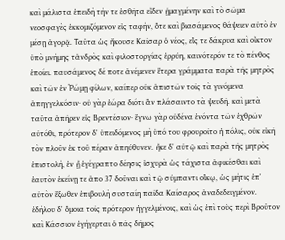καὶ μάλιστα ἐπειδὴ τήν τε ἐσθῆτα εἶδεν ᾑμαγμένην καὶ τὸ σῶμα νεοσφαγὲς ἐκκομιζόμενον εἰς ταφήν, ὅτε καὶ βιασάμενος θάψειεν αὐτὸ ἐν μέσῃ ἀγορᾷ. Ταῦτα ὡς ἤκουσε Καῖσαρ ὁ νέος, εἴς τε δάκρυα καὶ οἶκτον ὑπὸ μνήμης τἀνδρὸς καὶ φιλοστοργίας ἐρρύη, καινότερόν τε τὸ πένθος ἐποίει. παυσάμενος δέ ποτε ἀνέμενεν ἕτερα γράμματα παρὰ τῆς μητρὸς καὶ τῶν ἐν Ῥώμῃ φίλων, καίπερ οὐκ ἀπιστῶν τοῖς τὰ γινόμενα ἀπηγγελκόσιν· οὐ γὰρ ἑώρα διότι ἂν πλάσαιντο τὰ ψευδῆ. καὶ μετὰ ταῦτα ἀπῆρεν εἰς Βρεντέσιον· ἔγνω γὰρ οὐδένα ἐνόντα τῶν ἐχθρῶν αὐτόθι, πρότερον δ' ὑπειδόμενος μὴ ὑπό του φρουροῖτο ἡ πόλις, οὐκ εἰκῆ τὸν πλοῦν ἐκ τοῦ πέραν ἀπηύθυνεν. ἧκε δ' αὐτῷ καὶ παρὰ τῆς μητρὸς ἐπιστολή, ἐν ᾗ ἐγέγραπτο δέησις ἰσχυρὰ ὡς τάχιστα ἀφικέσθαι καὶ ἑαυτὸν ἐκείνῃ τε ἀπο 37 δοῦναι καὶ τῷ σύμπαντι οἴκῳ, ὡς μήτις ἐπ' αὐτὸν ἔξωθεν ἐπιβουλὴ συσταίη παῖδα Καίσαρος ἀναδεδειγμένον. ἐδήλου δ' ὅμοια τοῖς πρότερον ἠγγελμένοις, καὶ ὡς ἐπὶ τοὺς περὶ Βροῦτον καὶ Κάσσιον ἐγήγερται ὁ πᾶς δῆμος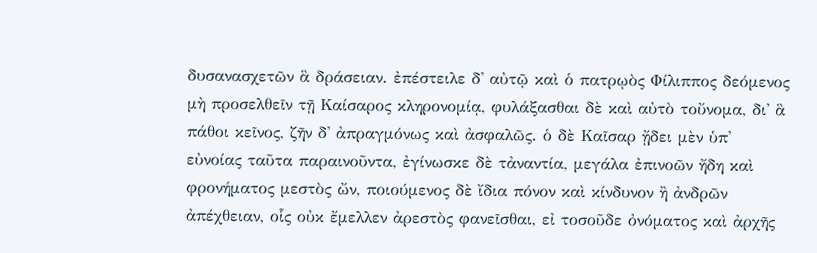δυσανασχετῶν ἃ δράσειαν. ἐπέστειλε δ' αὐτῷ καὶ ὁ πατρῳὸς Φίλιππος δεόμενος μὴ προσελθεῖν τῇ Καίσαρος κληρονομίᾳ, φυλάξασθαι δὲ καὶ αὐτὸ τοὔνομα, δι' ἃ πάθοι κεῖνος, ζῆν δ' ἀπραγμόνως καὶ ἀσφαλῶς. ὁ δὲ Καῖσαρ ᾔδει μὲν ὑπ' εὐνοίας ταῦτα παραινοῦντα, ἐγίνωσκε δὲ τἀναντία, μεγάλα ἐπινοῶν ἤδη καὶ φρονήματος μεστὸς ὤν, ποιούμενος δὲ ἴδια πόνον καὶ κίνδυνον ἢ ἀνδρῶν ἀπέχθειαν, οἷς οὐκ ἔμελλεν ἀρεστὸς φανεῖσθαι, εἰ τοσοῦδε ὀνόματος καὶ ἀρχῆς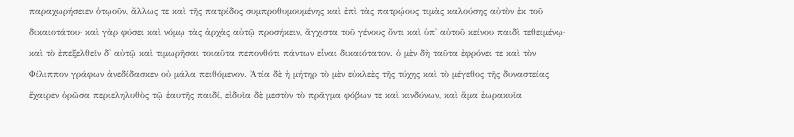παραχωρήσειεν ὁτῳοῦν, ἄλλως τε καὶ τῆς πατρίδος συμπροθυμουμένης καὶ ἐπὶ τὰς πατρῴους τιμὰς καλούσης αὐτὸν ἐκ τοῦ δικαιοτάτου· καὶ γὰρ φύσει καὶ νόμῳ τὰς ἀρχὰς αὐτῷ προσήκειν, ἄγχιστα τοῦ γένους ὄντι καὶ ὑπ' αὐτοῦ κείνου παιδὶ τεθειμένῳ· καὶ τὸ ἐπεξελθεῖν δ' αὐτῷ καὶ τιμωρῆσαι τοιαῦτα πεπονθότι πάντων εἶναι δικαιότατον. ὁ μὲν δὴ ταῦτα ἐφρόνει τε καὶ τὸν Φίλιππον γράφων ἀνεδίδασκεν οὐ μάλα πειθόμενον. Ἀτία δὲ ἡ μήτηρ τὸ μὲν εὐκλεὲς τῆς τύχης καὶ τὸ μέγεθος τῆς δυναστείας ἔχαιρεν ὁρῶσα περιεληλυθὸς τῷ ἑαυτῆς παιδί, εἰδυῖα δὲ μεστὸν τὸ πρᾶγμα φόβων τε καὶ κινδύνων, καὶ ἅμα ἑωρακυῖα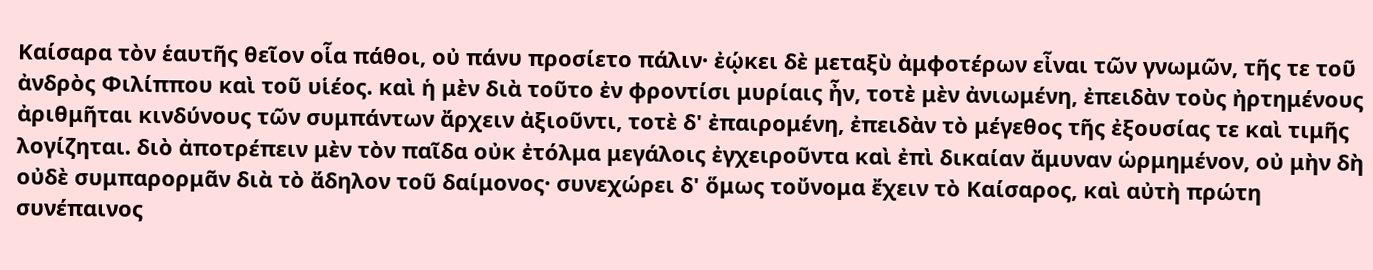Καίσαρα τὸν ἑαυτῆς θεῖον οἷα πάθοι, οὐ πάνυ προσίετο πάλιν· ἐῴκει δὲ μεταξὺ ἀμφοτέρων εἶναι τῶν γνωμῶν, τῆς τε τοῦ ἀνδρὸς Φιλίππου καὶ τοῦ υἱέος. καὶ ἡ μὲν διὰ τοῦτο ἐν φροντίσι μυρίαις ἦν, τοτὲ μὲν ἀνιωμένη, ἐπειδὰν τοὺς ἠρτημένους ἀριθμῆται κινδύνους τῶν συμπάντων ἄρχειν ἀξιοῦντι, τοτὲ δ' ἐπαιρομένη, ἐπειδὰν τὸ μέγεθος τῆς ἐξουσίας τε καὶ τιμῆς λογίζηται. διὸ ἀποτρέπειν μὲν τὸν παῖδα οὐκ ἐτόλμα μεγάλοις ἐγχειροῦντα καὶ ἐπὶ δικαίαν ἄμυναν ὡρμημένον, οὐ μὴν δὴ οὐδὲ συμπαρορμᾶν διὰ τὸ ἄδηλον τοῦ δαίμονος· συνεχώρει δ' ὅμως τοὔνομα ἔχειν τὸ Καίσαρος, καὶ αὐτὴ πρώτη συνέπαινος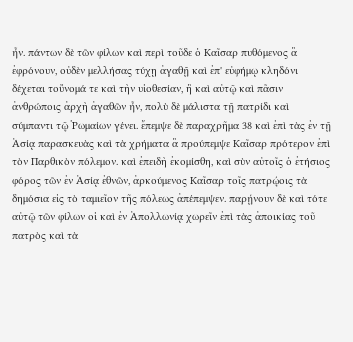ἦν. πάντων δὲ τῶν φίλων καὶ περὶ τοῦδε ὁ Καῖσαρ πυθόμενος ἃ ἐφρόνουν, οὐδὲν μελλήσας τύχῃ ἀγαθῇ καὶ ἐπ' εὐφήμῳ κληδόνι δέχεται τοὔνομά τε καὶ τὴν υἱοθεσίαν, ἣ καὶ αὐτῷ καὶ πᾶσιν ἀνθρώποις ἀρχὴ ἀγαθῶν ἦν, πολὺ δὲ μάλιστα τῇ πατρίδι καὶ σύμπαντι τῷ Ῥωμαίων γένει. ἔπεμψε δὲ παραχρῆμα 38 καὶ ἐπὶ τὰς ἐν τῇ Ἀσίᾳ παρασκευὰς καὶ τὰ χρήματα ἃ προύπεμψε Καῖσαρ πρότερον ἐπὶ τὸν Παρθικὸν πόλεμον. καὶ ἐπειδὴ ἐκομίσθη, καὶ σὺν αὐτοῖς ὁ ἐτήσιος φόρος τῶν ἐν Ἀσίᾳ ἐθνῶν, ἀρκούμενος Καῖσαρ τοῖς πατρῴοις τὰ δημόσια εἰς τὸ ταμιεῖον τῆς πόλεως ἀπέπεμψεν. παρῄνουν δὲ καὶ τότε αὐτῷ τῶν φίλων οἱ καὶ ἐν Ἀπολλωνίᾳ χωρεῖν ἐπὶ τὰς ἀποικίας τοῦ πατρὸς καὶ τὰ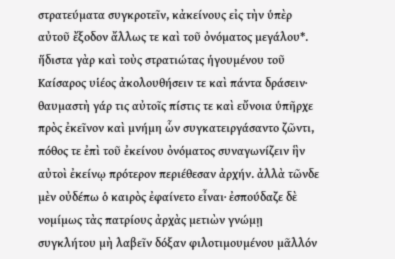στρατεύματα συγκροτεῖν, κἀκείνους εἰς τὴν ὑπὲρ αὐτοῦ ἔξοδον ἄλλως τε καὶ τοῦ ὀνόματος μεγάλου*. ἥδιστα γὰρ καὶ τοὺς στρατιώτας ἡγουμένου τοῦ Καίσαρος υἱέος ἀκολουθήσειν τε καὶ πάντα δράσειν· θαυμαστὴ γάρ τις αὐτοῖς πίστις τε καὶ εὔνοια ὑπῆρχε πρὸς ἐκεῖνον καὶ μνήμη ὧν συγκατειργάσαντο ζῶντι, πόθος τε ἐπὶ τοῦ ἐκείνου ὀνόματος συναγωνίζειν ἣν αὐτοὶ ἐκείνῳ πρότερον περιέθεσαν ἀρχήν. ἀλλὰ τῶνδε μὲν οὐδέπω ὁ καιρὸς ἐφαίνετο εἶναι· ἐσπούδαζε δὲ νομίμως τὰς πατρίους ἀρχὰς μετιὼν γνώμῃ συγκλήτου μὴ λαβεῖν δόξαν φιλοτιμουμένου μᾶλλόν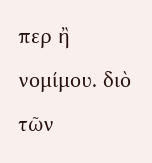περ ἢ νομίμου. διὸ τῶν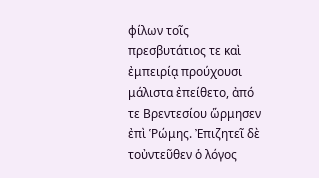φίλων τοῖς πρεσβυτάτιος τε καὶ ἐμπειρίᾳ προύχουσι μάλιστα ἐπείθετο, ἀπό τε Βρεντεσίου ὥρμησεν ἐπὶ Ῥώμης. Ἐπιζητεῖ δὲ τοὐντεῦθεν ὁ λόγος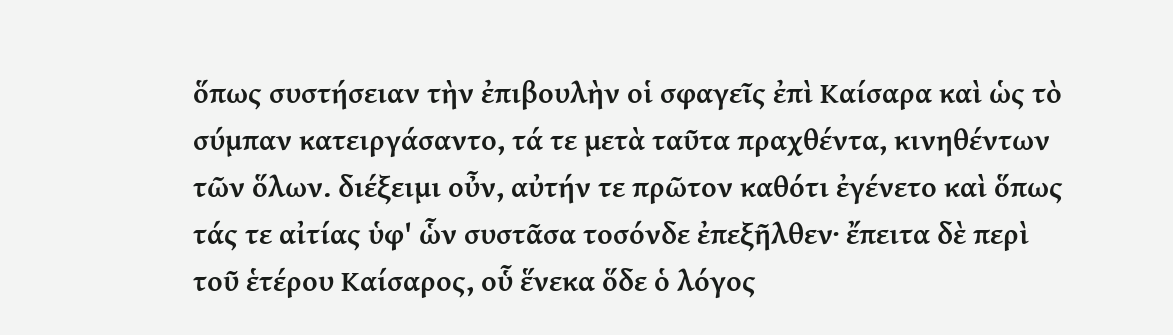ὅπως συστήσειαν τὴν ἐπιβουλὴν οἱ σφαγεῖς ἐπὶ Καίσαρα καὶ ὡς τὸ σύμπαν κατειργάσαντο, τά τε μετὰ ταῦτα πραχθέντα, κινηθέντων τῶν ὅλων. διέξειμι οὖν, αὐτήν τε πρῶτον καθότι ἐγένετο καὶ ὅπως τάς τε αἰτίας ὑφ' ὧν συστᾶσα τοσόνδε ἐπεξῆλθεν· ἔπειτα δὲ περὶ τοῦ ἑτέρου Καίσαρος, οὗ ἕνεκα ὅδε ὁ λόγος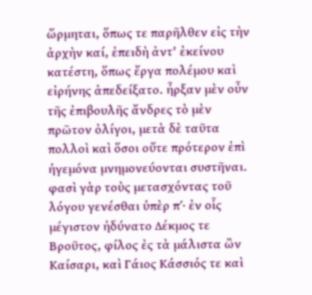ὥρμηται, ὅπως τε παρῆλθεν εἰς τὴν ἀρχὴν καί, ἐπειδὴ ἀντ' ἐκείνου κατέστη, ὅπως ἔργα πολέμου καὶ εἰρήνης ἀπεδείξατο. ἦρξαν μὲν οὖν τῆς ἐπιβουλῆς ἄνδρες τὸ μὲν πρῶτον ὀλίγοι, μετὰ δὲ ταῦτα πολλοὶ καὶ ὅσοι οὔτε πρότερον ἐπὶ ἡγεμόνα μνημονεύονται συστῆναι. φασὶ γὰρ τοὺς μετασχόντας τοῦ λόγου γενέσθαι ὑπὲρ πʹ· ἐν οἷς μέγιστον ἠδύνατο Δέκμος τε Βροῦτος, φίλος ἐς τὰ μάλιστα ὢν Καίσαρι, καὶ Γάιος Κάσσιός τε καὶ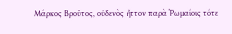Μάρκος Βροῦτος, οὐδενὸς ἧττον παρὰ Ῥωμαίοις τότε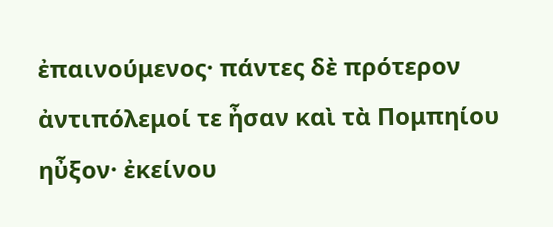ἐπαινούμενος· πάντες δὲ πρότερον ἀντιπόλεμοί τε ἦσαν καὶ τὰ Πομπηίου ηὖξον· ἐκείνου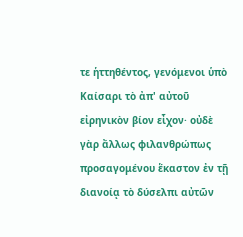τε ἡττηθέντος, γενόμενοι ὑπὸ Καίσαρι τὸ ἀπ' αὐτοῦ εἰρηνικὸν βίον εἶχον· οὐδὲ γὰρ ἄλλως φιλανθρώπως προσαγομένου ἕκαστον ἐν τῇ διανοίᾳ τὸ δύσελπι αὐτῶν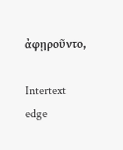ἀφῃροῦντο,

Intertext edge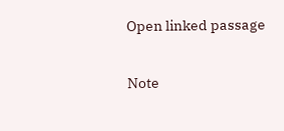Open linked passage

Note